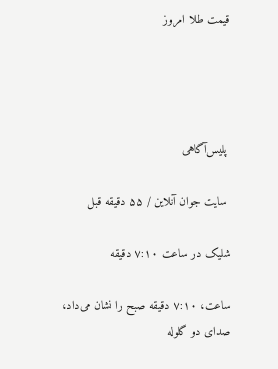قیمت طلا امروز




 پلیس‌آگاهی

 سایت جوان آنلاین / ۵۵ دقیقه قبل

شلیک در ساعت ۷:۱۰ دقیقه

ساعت، ۷:۱۰ دقیقه صبح را نشان می‌داد، صدای دو گلوله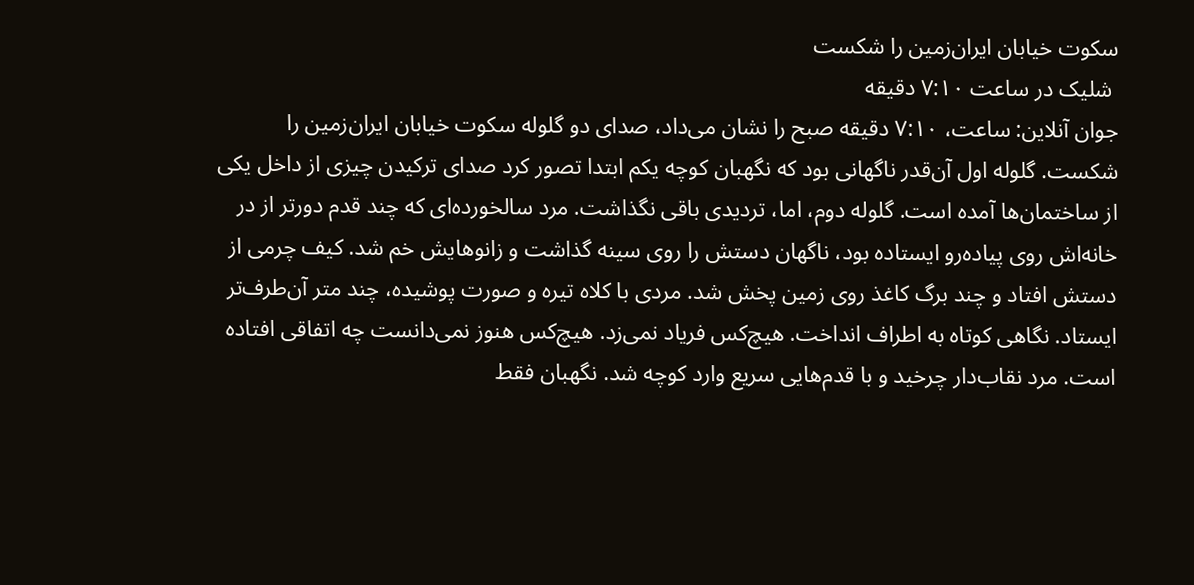سکوت خیابان ایران‌زمین را شکست
 شلیک در ساعت ۷:۱۰ دقیقه
جوان آنلاین: ساعت، ۷:۱۰ دقیقه صبح را نشان می‌داد، صدای دو گلوله سکوت خیابان ایران‌زمین را شکست. گلوله اول آن‌قدر ناگهانی بود که نگهبان کوچه یکم ابتدا تصور کرد صدای ترکیدن چیزی از داخل یکی از ساختمان‌ها آمده است. گلوله دوم، اما، تردیدی باقی نگذاشت. مرد سالخورده‌ای که چند قدم دورتر از در خانه‌اش روی پیاده‌رو ایستاده بود، ناگهان دستش را روی سینه گذاشت و زانوهایش خم شد. کیف چرمی از دستش افتاد و چند برگ کاغذ روی زمین پخش شد. مردی با کلاه تیره و صورت پوشیده، چند متر آن‌طرف‌تر ایستاد. نگاهی کوتاه به اطراف انداخت. هیچ‌کس فریاد نمی‌زد. هیچ‌کس هنوز نمی‌دانست چه اتفاقی افتاده است. مرد نقاب‌دار چرخید و با قدم‌هایی سریع وارد کوچه شد. نگهبان فقط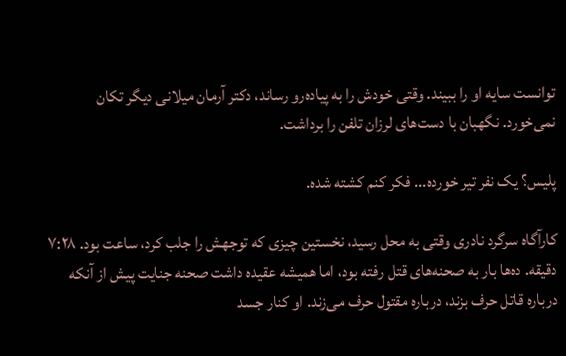توانست سایه او را ببیند. وقتی خودش را به پیاده‌رو رساند، دکتر آرمان میلانی دیگر تکان نمی‌خورد. نگهبان با دست‌های لرزان تلفن را برداشت.

پلیس؟ یک نفر تیر خورده... فکر کنم کشته شده.

کارآگاه سرگرد نادری وقتی به محل رسید، نخستین چیزی که توجهش را جلب کرد، ساعت بود. ۷:۲۸ دقیقه. ده‌ها بار به صحنه‌های قتل رفته بود، اما همیشه عقیده داشت صحنه جنایت پیش از آنکه درباره قاتل حرف بزند، درباره مقتول حرف می‌زند. او کنار جسد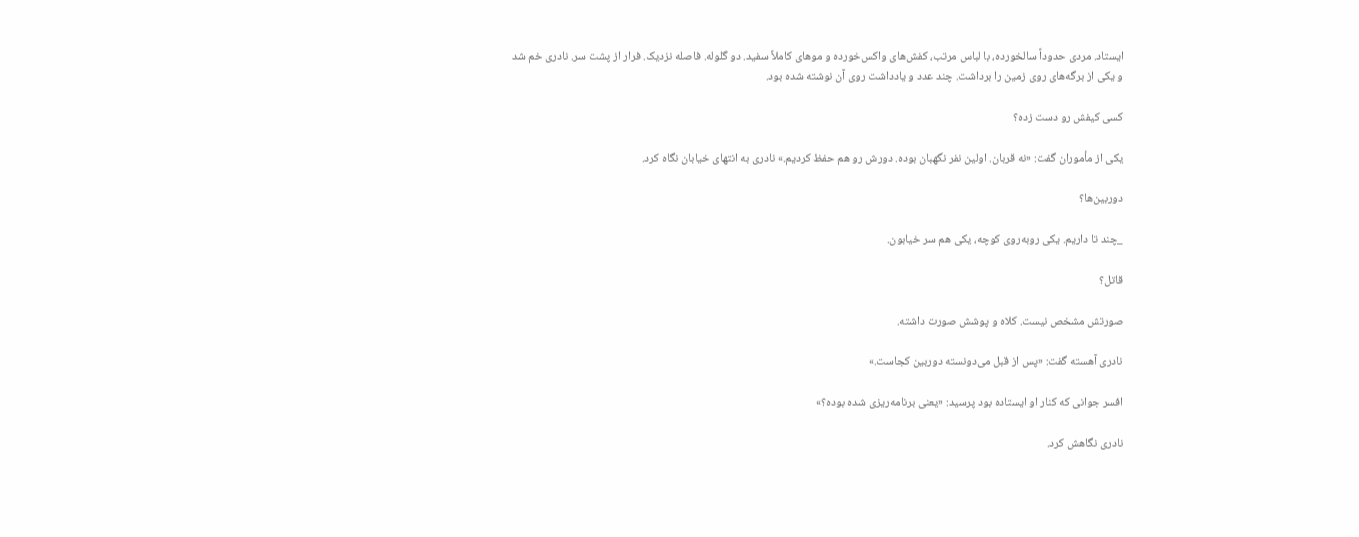ایستاد. مردی حدوداً سالخورده، با لباس مرتب، کفش‌های واکس‌خورده و مو‌های کاملاً سفید. دو گلوله. فاصله نزدیک. فرار از پشت سر. نادری خم شد و یکی از برگه‌های روی زمین را برداشت. چند عدد و یادداشت روی آن نوشته شده بود.

کسی کیفش رو دست زده؟

یکی از مأموران گفت: «نه قربان. اولین نفر نگهبان بوده. دورش رو هم حفظ کردیم.» نادری به انتهای خیابان نگاه کرد.

دوربین‌ها؟

_چند تا داریم. یکی روبه‌روی کوچه، یکی هم سر خیابون.

قاتل؟

صورتش مشخص نیست. کلاه و پوشش صورت داشته.

نادری آهسته گفت: «پس از قبل می‌دونسته دوربین کجاست.»

افسر جوانی که کنار او ایستاده بود پرسید: «یعنی برنامه‌ریزی شده بوده؟»

نادری نگاهش کرد.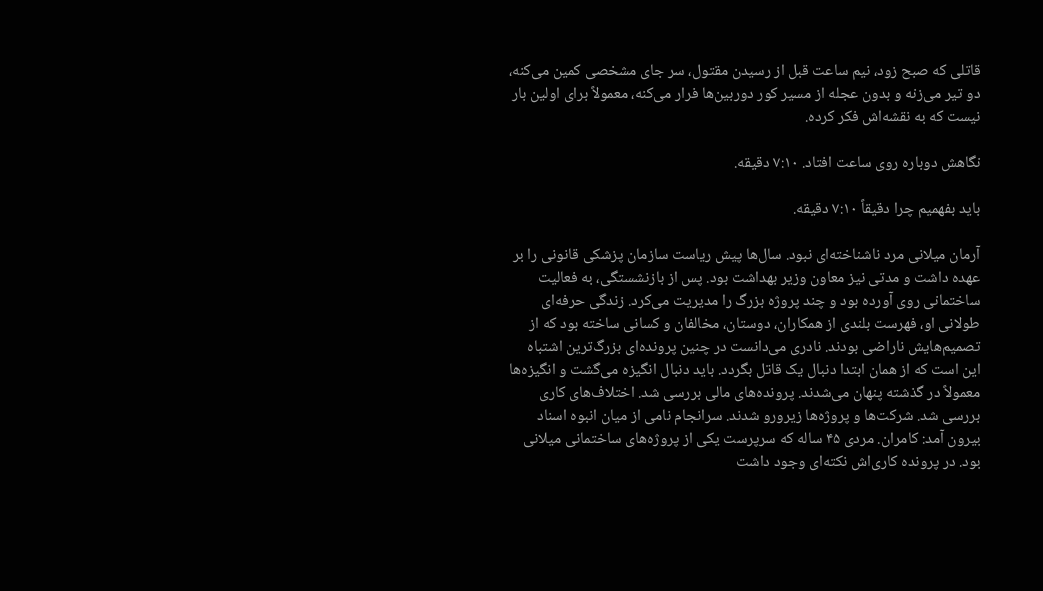قاتلی که صبح زود، نیم ساعت قبل از رسیدن مقتول، سر جای مشخصی کمین می‌کنه، دو تیر می‌زنه و بدون عجله از مسیر کور دوربین‌ها فرار می‌کنه، معمولاً برای اولین بار نیست که به نقشه‌اش فکر کرده.

نگاهش دوباره روی ساعت افتاد. ۷:۱۰ دقیقه.

باید بفهمیم چرا دقیقاً ۷:۱۰ دقیقه.

آرمان میلانی مرد ناشناخته‌ای نبود. سال‌ها پیش ریاست سازمان پزشکی قانونی را بر عهده داشت و مدتی نیز معاون وزیر بهداشت بود. پس از بازنشستگی، به فعالیت ساختمانی روی آورده بود و چند پروژه بزرگ را مدیریت می‌کرد. زندگی حرفه‌ای طولانی او، فهرست بلندی از همکاران، دوستان، مخالفان و کسانی ساخته بود که از تصمیم‌هایش ناراضی بودند. نادری می‌دانست در چنین پرونده‌ای بزرگ‌ترین اشتباه این است که از همان ابتدا دنبال یک قاتل بگردد. باید دنبال انگیزه می‌گشت و انگیزه‌ها معمولاً در گذشته پنهان می‌شدند. پرونده‌های مالی بررسی شد. اختلاف‌های کاری بررسی شد. شرکت‌ها و پروژه‌ها زیرورو شدند. سرانجام نامی از میان انبوه اسناد بیرون آمد: کامران. مردی ۴۵ ساله که سرپرست یکی از پروژه‌های ساختمانی میلانی بود. در پرونده کاری‌اش نکته‌ای وجود داشت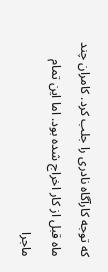که توجه کارآگاه نادری را جلب کرد. کامران چند ماه قبل از کار اخراج شده بود. اما این تمام ماجرا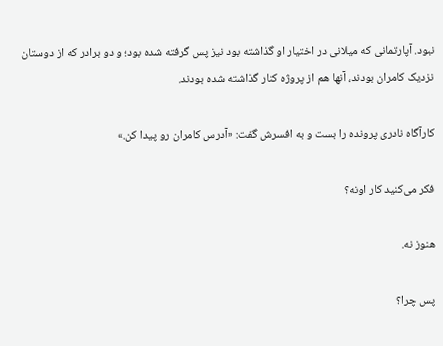نبود. آپارتمانی که میلانی در اختیار او گذاشته بود نیز پس گرفته شده بود؛ و دو برادر که از دوستان نزدیک کامران بودند، آنها هم از پروژه کنار گذاشته شده بودند.

کارآگاه نادری پرونده را بست و به افسرش گفت: «آدرس کامران رو پیدا کن.»

فکر می‌کنید کار اونه؟

هنوز نه.

پس چرا؟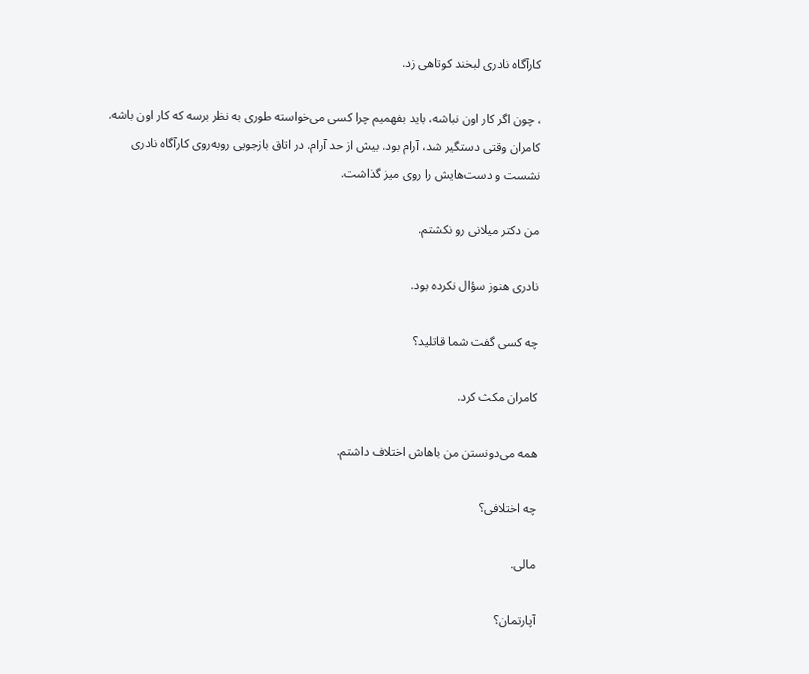کارآگاه نادری لبخند کوتاهی زد.

، چون اگر کار اون نباشه، باید بفهمیم چرا کسی می‌خواسته طوری به نظر برسه که کار اون باشه. کامران وقتی دستگیر شد، آرام بود. بیش از حد آرام. در اتاق بازجویی روبه‌روی کارآگاه نادری نشست و دست‌هایش را روی میز گذاشت.

من دکتر میلانی رو نکشتم.

نادری هنوز سؤال نکرده بود.

چه کسی گفت شما قاتلید؟

کامران مکث کرد.

همه می‌دونستن من باهاش اختلاف داشتم.

چه اختلافی؟

مالی.

آپارتمان؟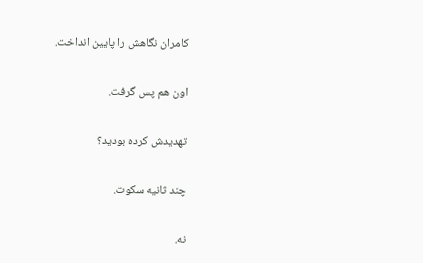کامران نگاهش را پایین انداخت.

اون هم پس گرفت.

تهدیدش کرده بودید؟

چند ثانیه سکوت.

نه.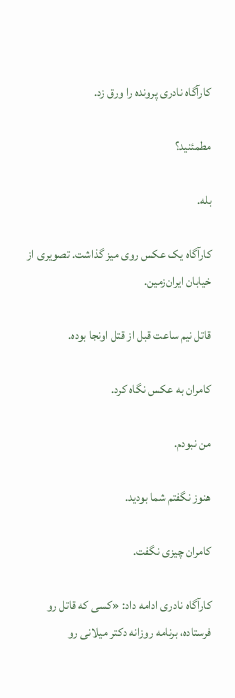کارآگاه نادری پرونده را ورق زد.

مطمئنید؟

بله.

کارآگاه یک عکس روی میز گذاشت. تصویری از خیابان ایران‌زمین.

قاتل نیم ساعت قبل از قتل اونجا بوده.

کامران به عکس نگاه کرد.

من نبودم.

هنوز نگفتم شما بودید.

کامران چیزی نگفت.

کارآگاه نادری ادامه داد: «کسی که قاتل رو فرستاده، برنامه روزانه دکتر میلانی رو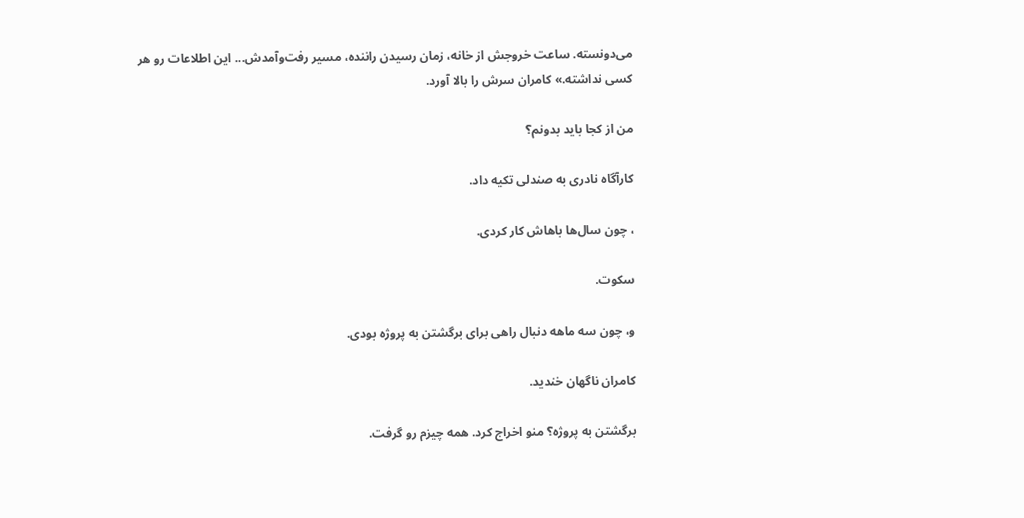می‌دونسته. ساعت خروجش از خانه، زمان رسیدن راننده، مسیر رفت‌وآمدش... این اطلاعات رو هر کسی نداشته.» کامران سرش را بالا آورد.

من از کجا باید بدونم؟

کارآگاه نادری به صندلی تکیه داد.

، چون سال‌ها باهاش کار کردی.

سکوت.

و، چون سه ماهه دنبال راهی برای برگشتن به پروژه بودی.

کامران ناگهان خندید.

برگشتن به پروژه؟ منو اخراج کرد. همه چیزم رو گرفت.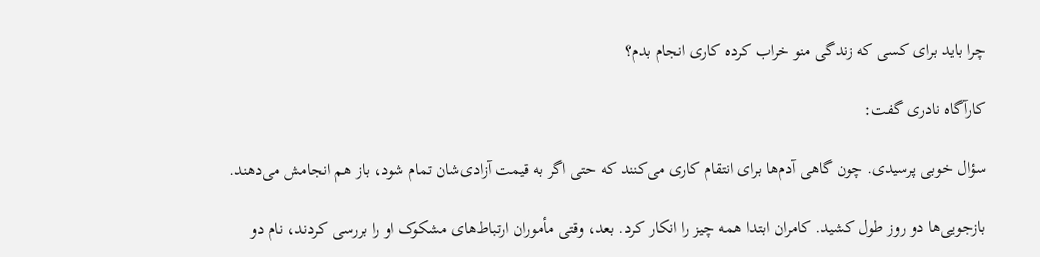چرا باید برای کسی که زندگی منو خراب کرده کاری انجام بدم؟

کارآگاه نادری گفت:

سؤال خوبی پرسیدی. چون گاهی آدم‌ها برای انتقام کاری می‌کنند که حتی اگر به قیمت آزادی‌شان تمام شود، باز هم انجامش می‌دهند.

بازجویی‌ها دو روز طول کشید. کامران ابتدا همه چیز را انکار کرد. بعد، وقتی مأموران ارتباط‌های مشکوک او را بررسی کردند، نام دو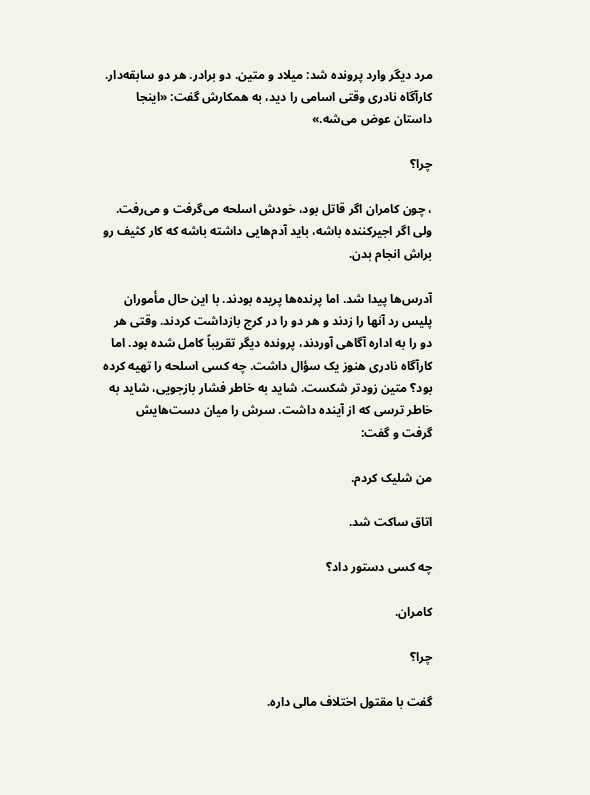مرد دیگر وارد پرونده شد: میلاد و متین. دو برادر. هر دو سابقه‌دار. کارآگاه نادری وقتی اسامی را دید، به همکارش گفت: «اینجا داستان عوض می‌شه.»

چرا؟

، چون کامران اگر قاتل بود، خودش اسلحه می‌گرفت و می‌رفت. ولی اگر اجیرکننده باشه، باید آدم‌هایی داشته باشه که کار کثیف رو براش انجام بدن.

آدرس‌ها پیدا شد. اما پرنده‌ها پریده بودند. با این حال مأموران پلیس رد آنها را زدند و هر دو را در کرج بازداشت کردند. وقتی هر دو را به اداره آگاهی آوردند، پرونده دیگر تقریباً کامل شده بود. اما کارآگاه نادری هنوز یک سؤال داشت. چه کسی اسلحه را تهیه کرده بود؟ متین زودتر شکست. شاید به خاطر فشار بازجویی، شاید به خاطر ترسی که از آینده داشت. سرش را میان دست‌هایش گرفت و گفت:

من شلیک کردم.

اتاق ساکت شد.

چه کسی دستور داد؟

کامران.

چرا؟

گفت با مقتول اختلاف مالی داره.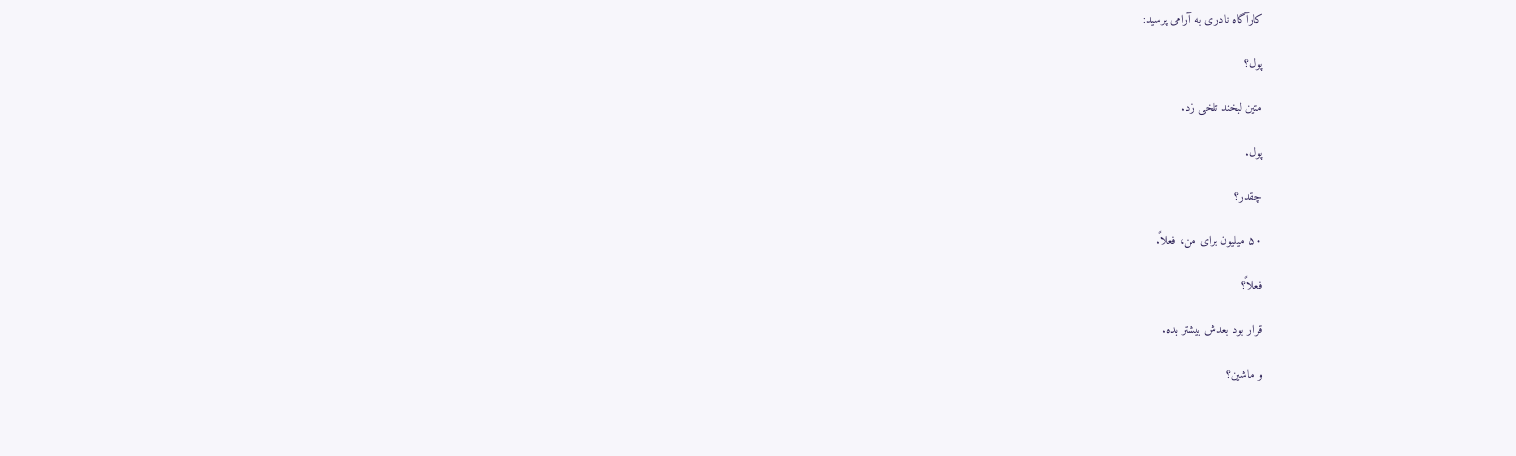کارآگاه نادری به آرامی پرسید:

پول؟

متین لبخند تلخی زد.

پول.

چقدر؟

۵۰ میلیون برای من، فعلاً.

فعلاً؟

قرار بود بعدش بیشتر بده.

و ماشین؟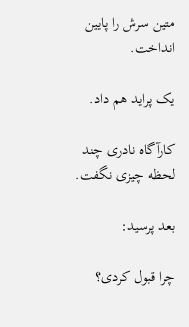متین سرش را پایین انداخت.

یک پراید هم داد.

کارآگاه نادری چند لحظه چیزی نگفت.

بعد پرسید:

چرا قبول کردی؟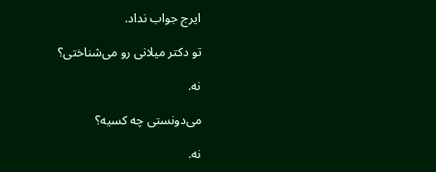ایرج جواب نداد.

تو دکتر میلانی رو می‌شناختی؟

نه.

می‌دونستی چه کسیه؟

نه.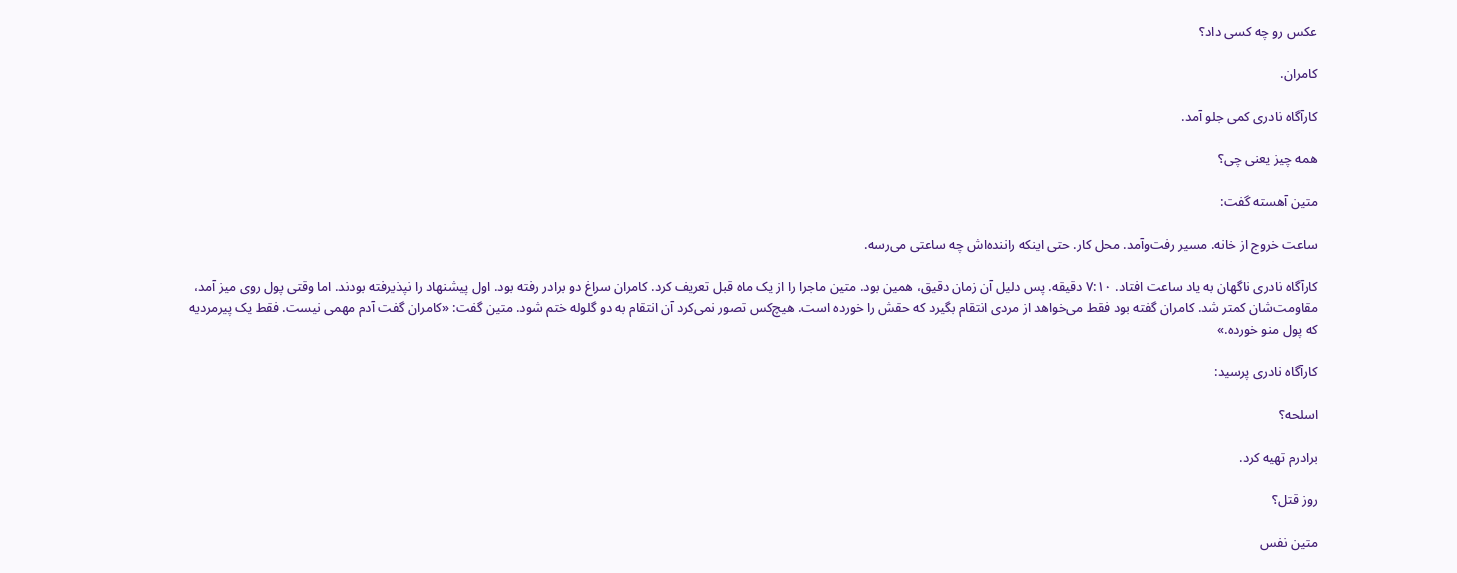عکس رو چه کسی داد؟

کامران.

کارآگاه نادری کمی جلو آمد.

همه چیز یعنی چی؟

متین آهسته گفت:

ساعت خروج از خانه. مسیر رفت‌وآمد. محل کار. حتی اینکه راننده‌اش چه ساعتی می‌رسه.

کارآگاه نادری ناگهان به یاد ساعت افتاد. ۷:۱۰ دقیقه. پس دلیل آن زمان دقیق، همین بود. متین ماجرا را از یک ماه قبل تعریف کرد. کامران سراغ دو برادر رفته بود. اول پیشنهاد را نپذیرفته بودند. اما وقتی پول روی میز آمد، مقاومت‌شان کمتر شد. کامران گفته بود فقط می‌خواهد از مردی انتقام بگیرد که حقش را خورده است. هیچ‌کس تصور نمی‌کرد آن انتقام به دو گلوله ختم شود. متین گفت: «کامران گفت آدم مهمی نیست. فقط یک پیرمردیه که پول منو خورده.»

کارآگاه نادری پرسید:

اسلحه؟

برادرم تهیه کرد.

روز قتل؟

متین نفس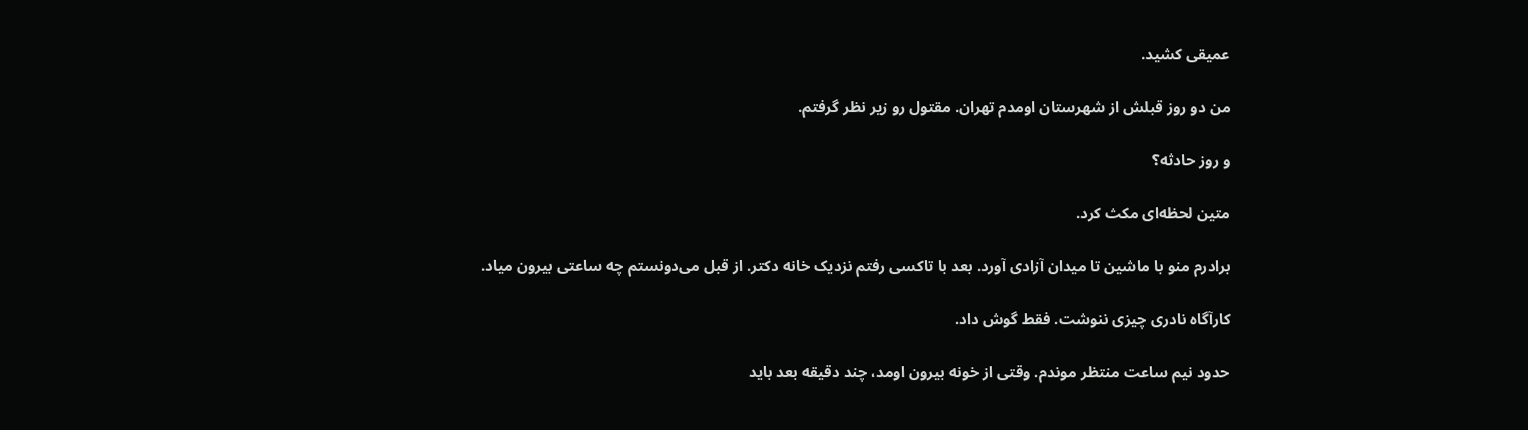عمیقی کشید.

من دو روز قبلش از شهرستان اومدم تهران. مقتول رو زیر نظر گرفتم.

و روز حادثه؟

متین لحظه‌ای مکث کرد.

برادرم منو با ماشین تا میدان آزادی آورد. بعد با تاکسی رفتم نزدیک خانه دکتر. از قبل می‌دونستم چه ساعتی بیرون میاد.

کارآگاه نادری چیزی ننوشت. فقط گوش داد.

حدود نیم ساعت منتظر موندم. وقتی از خونه بیرون اومد، چند دقیقه بعد باید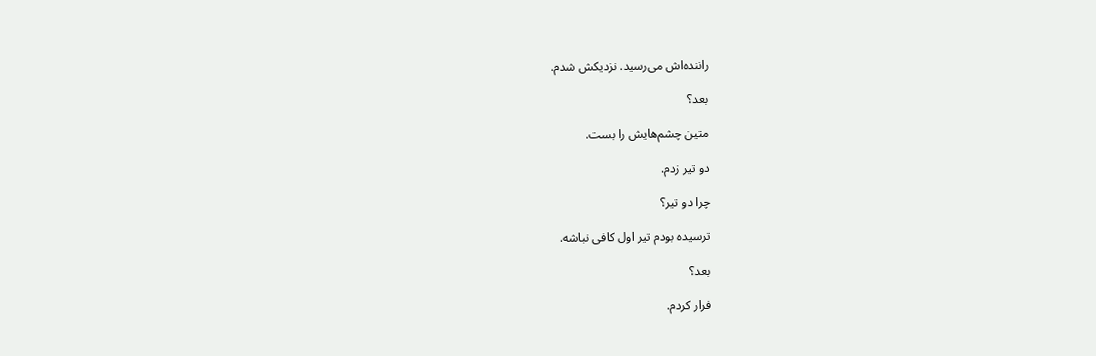راننده‌اش می‌رسید. نزدیکش شدم.

بعد؟

متین چشم‌هایش را بست.

دو تیر زدم.

چرا دو تیر؟

ترسیده بودم تیر اول کافی نباشه.

بعد؟

فرار کردم.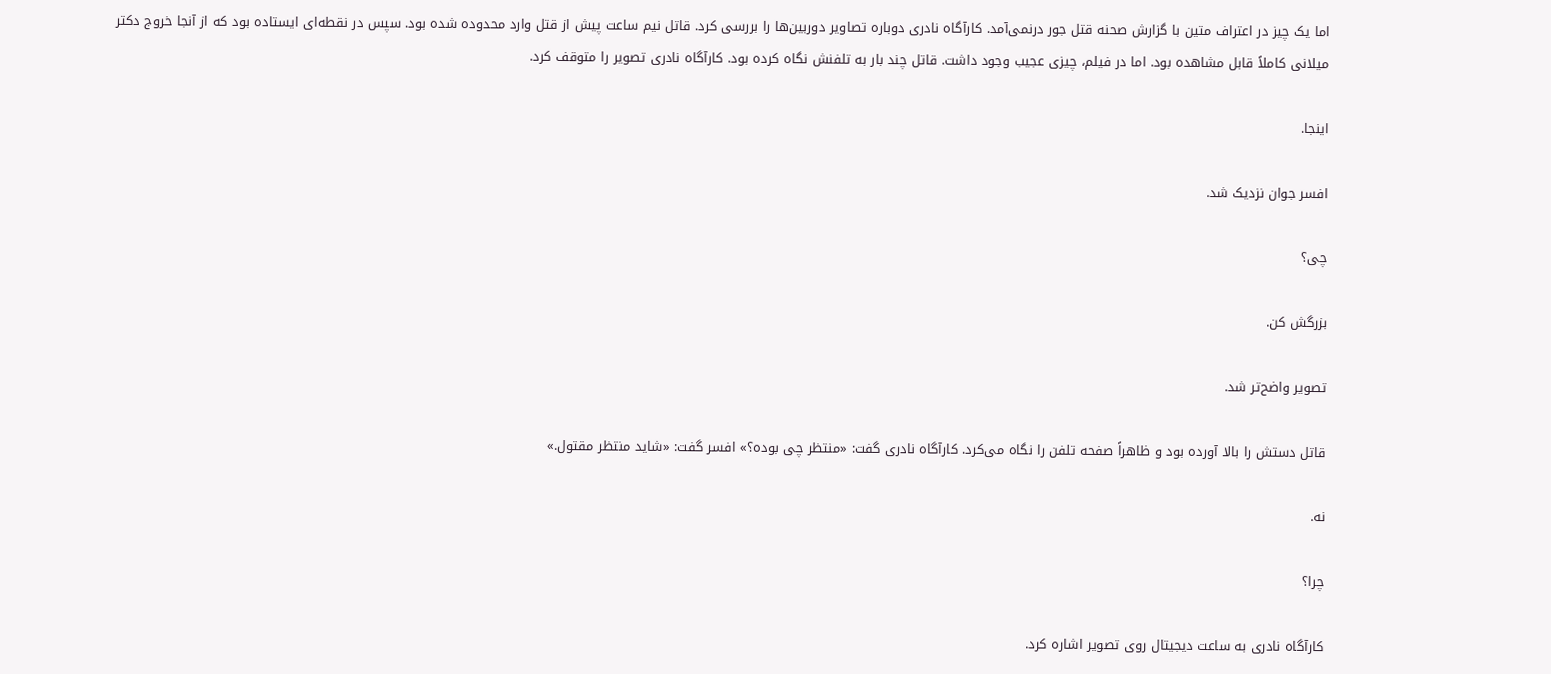اما یک چیز در اعتراف متین با گزارش صحنه قتل جور درنمی‌آمد. کارآگاه نادری دوباره تصاویر دوربین‌ها را بررسی کرد. قاتل نیم ساعت پیش از قتل وارد محدوده شده بود. سپس در نقطه‌ای ایستاده بود که از آنجا خروج دکتر میلانی کاملاً قابل مشاهده بود. اما در فیلم، چیزی عجیب وجود داشت. قاتل چند بار به تلفنش نگاه کرده بود. کارآگاه نادری تصویر را متوقف کرد.

اینجا.

افسر جوان نزدیک شد.

چی؟

بزرگش کن.

تصویر واضح‌تر شد.

قاتل دستش را بالا آورده بود و ظاهراً صفحه تلفن را نگاه می‌کرد. کارآگاه نادری گفت: «منتظر چی بوده؟» افسر گفت: «شاید منتظر مقتول.»

نه.

چرا؟

کارآگاه نادری به ساعت دیجیتال روی تصویر اشاره کرد.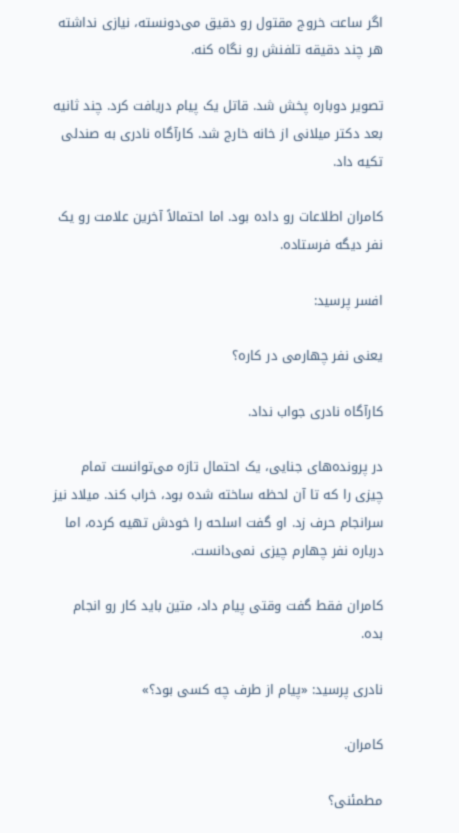اگر ساعت خروج مقتول رو دقیق می‌دونسته، نیازی نداشته هر چند دقیقه تلفنش رو نگاه کنه.

تصویر دوباره پخش شد. قاتل یک پیام دریافت کرد. چند ثانیه بعد دکتر میلانی از خانه خارج شد. کارآگاه نادری به صندلی تکیه داد.

کامران اطلاعات رو داده بود. اما احتمالاً آخرین علامت رو یک نفر دیگه فرستاده.

افسر پرسید:

یعنی نفر چهارمی در کاره؟

کارآگاه نادری جواب نداد.

در پرونده‌های جنایی، یک احتمال تازه می‌توانست تمام چیزی را که تا آن لحظه ساخته شده بود، خراب کند. میلاد نیز سرانجام حرف زد. او گفت اسلحه را خودش تهیه کرده، اما درباره نفر چهارم چیزی نمی‌دانست.

کامران فقط گفت وقتی پیام داد، متین باید کار رو انجام بده.

نادری پرسید: «پیام از طرف چه کسی بود؟»

کامران.

مطمئنی؟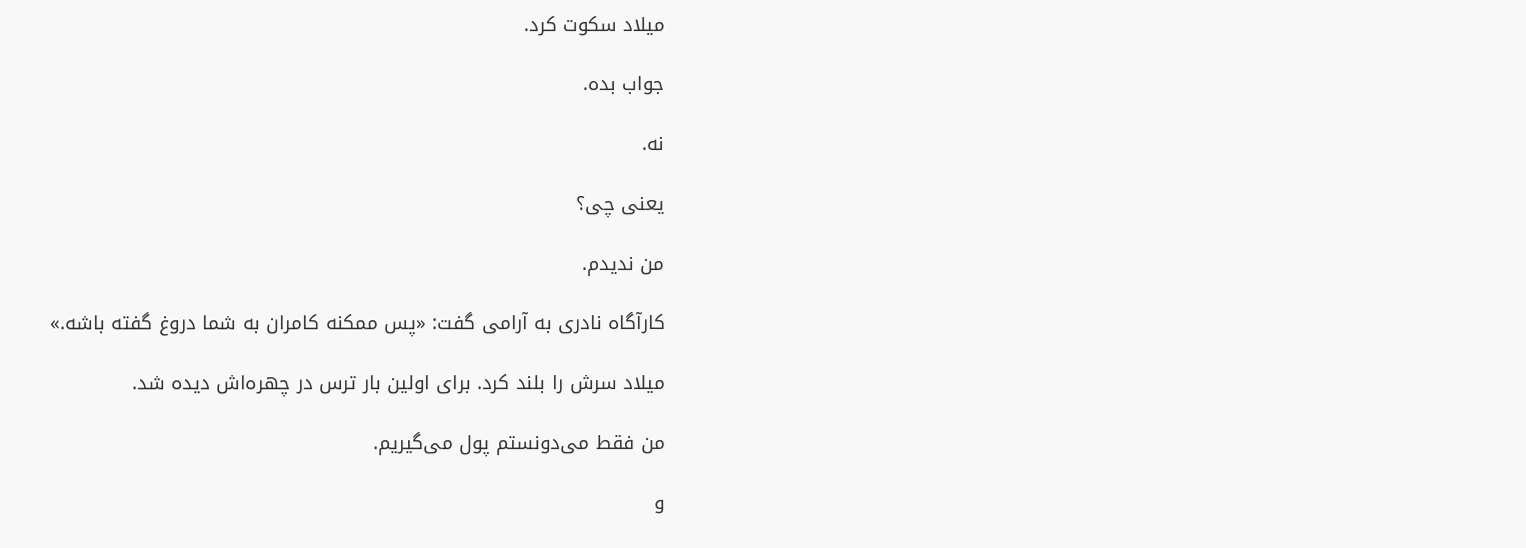میلاد سکوت کرد.

جواب بده.

نه.

یعنی چی؟

من ندیدم.

کارآگاه نادری به آرامی گفت: «پس ممکنه کامران به شما دروغ گفته باشه.»

میلاد سرش را بلند کرد. برای اولین بار ترس در چهره‌اش دیده شد.

من فقط می‌دونستم پول می‌گیریم.

و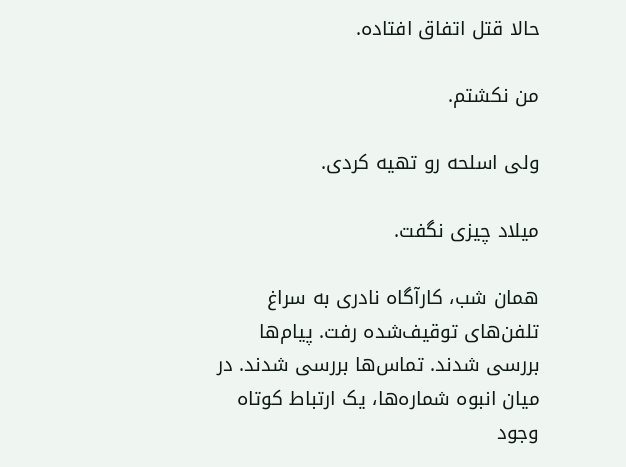حالا قتل اتفاق افتاده.

من نکشتم.

ولی اسلحه رو تهیه کردی.

میلاد چیزی نگفت.

همان شب، کارآگاه نادری به سراغ تلفن‌های توقیف‌شده رفت. پیام‌ها بررسی شدند. تماس‌ها بررسی شدند. در میان انبوه شماره‌ها، یک ارتباط کوتاه وجود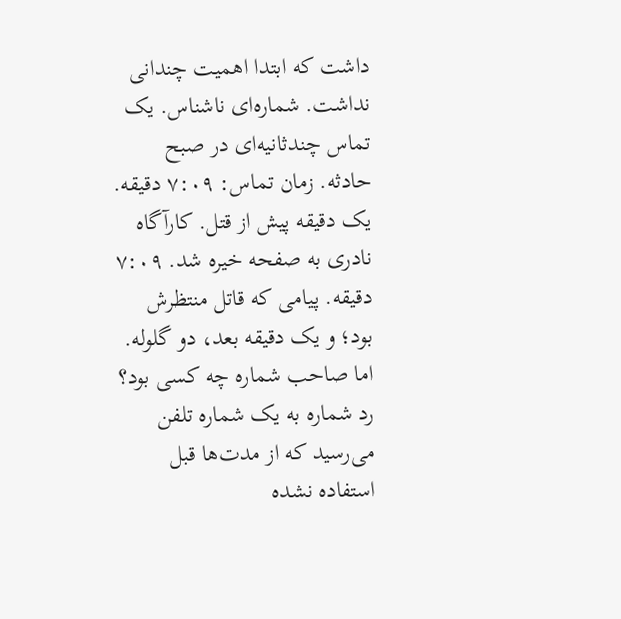داشت که ابتدا اهمیت چندانی نداشت. شماره‌ای ناشناس. یک تماس چندثانیه‌ای در صبح حادثه. زمان تماس: ۷:۰۹ دقیقه. یک دقیقه پیش از قتل. کارآگاه نادری به صفحه خیره شد. ۷:۰۹ دقیقه. پیامی که قاتل منتظرش بود؛ و یک دقیقه بعد، دو گلوله. اما صاحب شماره چه کسی بود؟ رد شماره به یک شماره تلفن می‌رسید که از مدت‌ها قبل استفاده نشده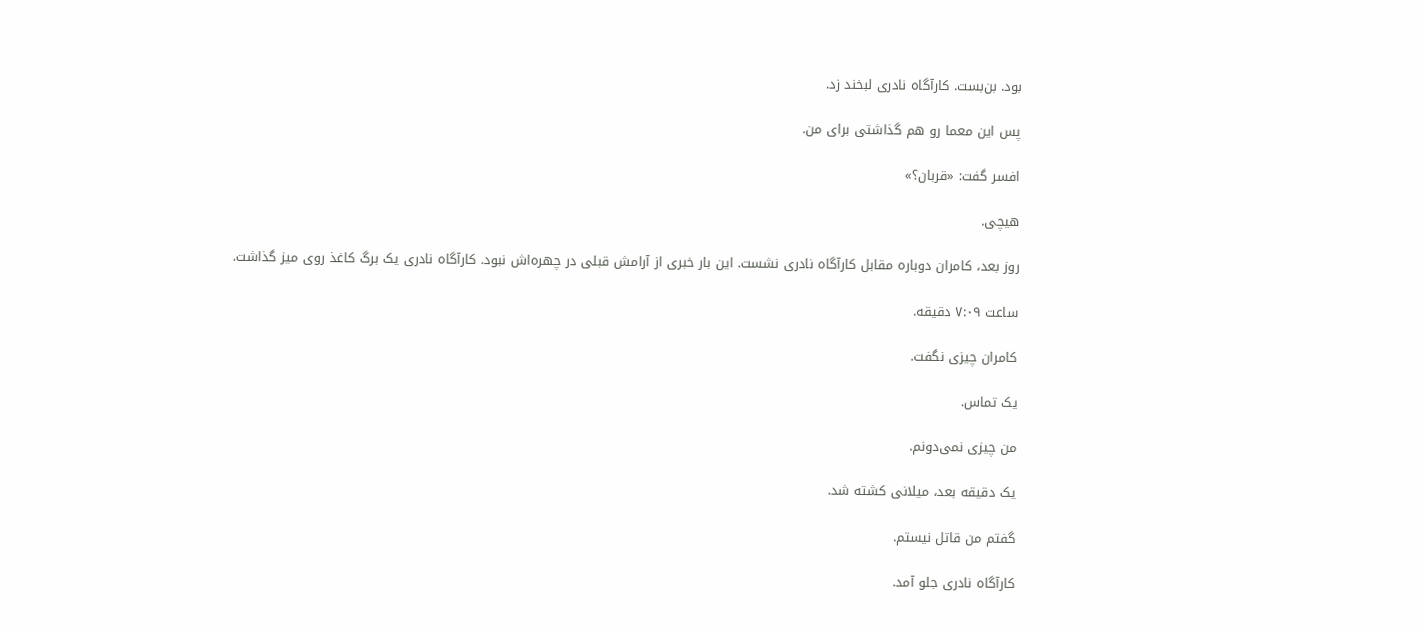بود. بن‌بست. کارآگاه نادری لبخند زد.

پس این معما رو هم گذاشتی برای من.

افسر گفت: «قربان؟»

هیچی.

روز بعد، کامران دوباره مقابل کارآگاه نادری نشست. این بار خبری از آرامش قبلی در چهره‌اش نبود. کارآگاه نادری یک برگ کاغذ روی میز گذاشت.

ساعت ۷:۰۹ دقیقه.

کامران چیزی نگفت.

یک تماس.

من چیزی نمی‌دونم.

یک دقیقه بعد، میلانی کشته شد.

گفتم من قاتل نیستم.

کارآگاه نادری جلو آمد.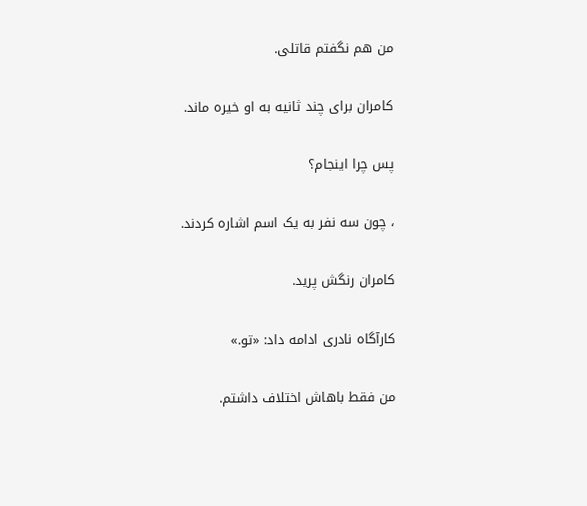من هم نگفتم قاتلی.

کامران برای چند ثانیه به او خیره ماند.

پس چرا اینجام؟

، چون سه نفر به یک اسم اشاره کردند.

کامران رنگش پرید.

کارآگاه نادری ادامه داد: «تو.»

من فقط باهاش اختلاف داشتم.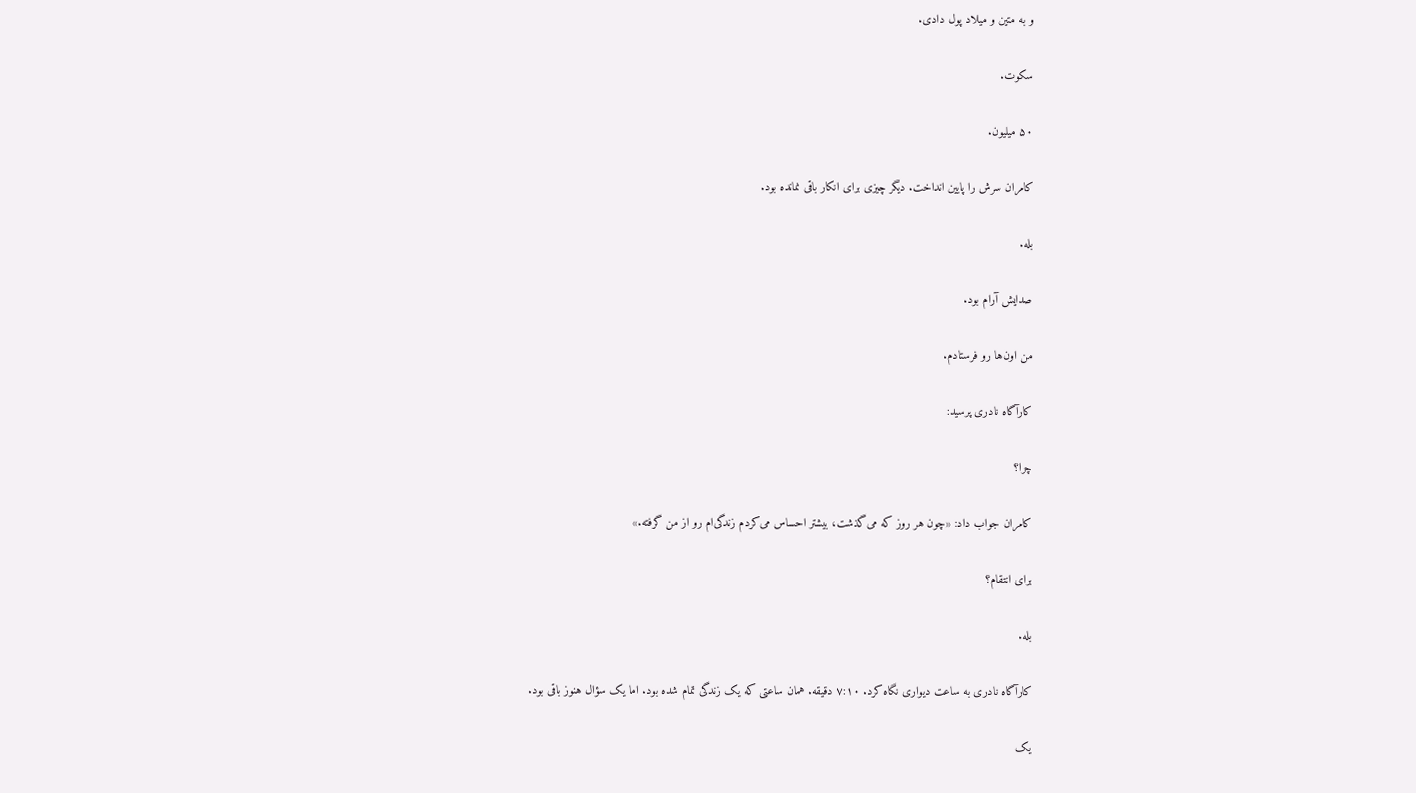و به متین و میلاد پول دادی.

سکوت.

۵۰ میلیون.

کامران سرش را پایین انداخت. دیگر چیزی برای انکار باقی نمانده بود.

بله.

صدایش آرام بود.

من اون‌ها رو فرستادم.

کارآگاه نادری پرسید:

چرا؟

کامران جواب داد: «چون هر روز که می‌گذشت، بیشتر احساس می‌کردم زندگی‌ام رو از من گرفته.»

برای انتقام؟

بله.

کارآگاه نادری به ساعت دیواری نگاه کرد. ۷:۱۰ دقیقه. همان ساعتی که یک زندگی تمام شده بود. اما یک سؤال هنوز باقی بود.

یک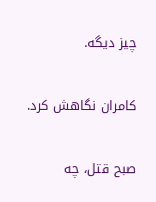چیز دیگه.

کامران نگاهش کرد.

صبح قتل، چه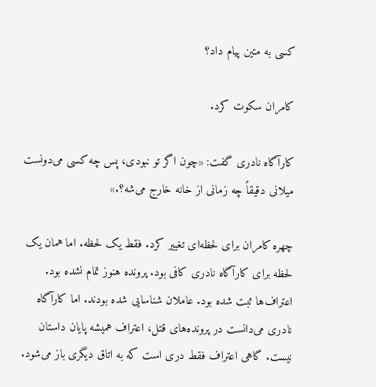کسی به متین پیام داد؟

کامران سکوت کرد.

کارآگاه نادری گفت: «چون اگر تو نبودی، پس چه کسی می‌دونست میلانی دقیقاً چه زمانی از خانه خارج می‌شه؟.»

چهره کامران برای لحظه‌ای تغییر کرد. فقط یک لحظه. اما همان یک لحظه برای کارآگاه نادری کافی بود. پرونده هنوز تمام نشده بود. اعتراف‌ها ثبت شده بود. عاملان شناسایی شده بودند. اما کارآگاه نادری می‌دانست در پرونده‌های قتل، اعتراف همیشه پایان داستان نیست. گاهی اعتراف فقط دری است که به اتاق دیگری باز می‌شود.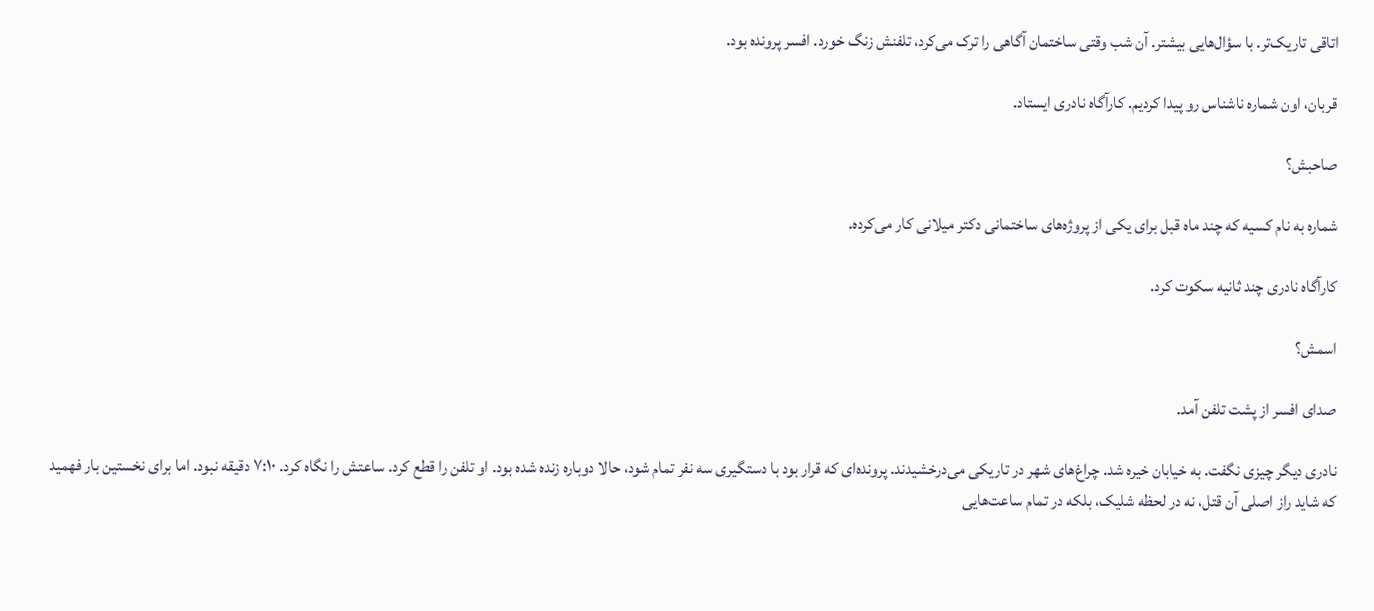اتاقی تاریک‌تر. با سؤال‌هایی بیشتر. آن شب وقتی ساختمان آگاهی را ترک می‌کرد، تلفنش زنگ خورد. افسر پرونده بود.

قربان، اون شماره ناشناس رو پیدا کردیم. کارآگاه نادری ایستاد.

صاحبش؟

شماره به نام کسیه که چند ماه قبل برای یکی از پروژه‌های ساختمانی دکتر میلانی کار می‌کرده.

کارآگاه نادری چند ثانیه سکوت کرد.

اسمش؟

صدای افسر از پشت تلفن آمد.

نادری دیگر چیزی نگفت. به خیابان خیره شد. چراغ‌های شهر در تاریکی می‌درخشیدند. پرونده‌ای که قرار بود با دستگیری سه نفر تمام شود، حالا دوباره زنده شده بود. او تلفن را قطع کرد. ساعتش را نگاه کرد. ۷:۱۰ دقیقه نبود. اما برای نخستین بار فهمید که شاید راز اصلی آن قتل، نه در لحظه شلیک، بلکه در تمام ساعت‌هایی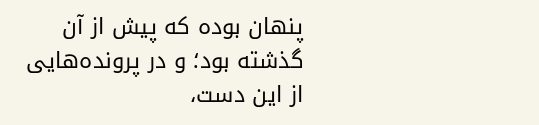پنهان بوده که پیش از آن گذشته بود؛ و در پرونده‌هایی از این دست،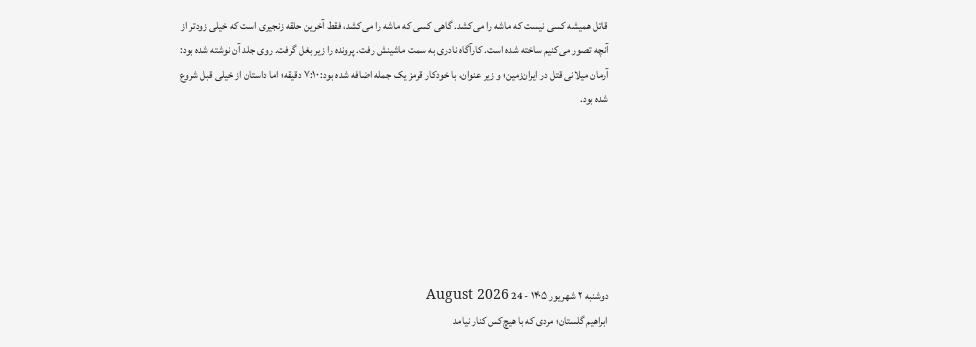قاتل همیشه کسی نیست که ماشه را می‌کشد. گاهی کسی که ماشه را می‌کشد، فقط آخرین حلقه زنجیری است که خیلی زودتر از آنچه تصور می‌کنیم ساخته شده است. کارآگاه نادری به سمت ماشینش رفت. پرونده را زیر بغل گرفت. روی جلد آن نوشته شده بود: آرمان میلانی قتل در ایران‌زمین؛ و زیر عنوان، با خودکار قرمز یک جمله اضافه شده بود: ۷:۱۰ دقیقه؛ اما داستان از خیلی قبل شروع شده بود.







دوشنبه ۲ شهریور ۱۴۰۵ - 24 August 2026
ابراهیم گلستان؛ مردی که با هیچ‌کس کنار نیامد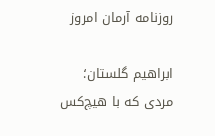روزنامه آرمان امروز

ابراهیم گلستان؛ مردی که با هیچ‌کس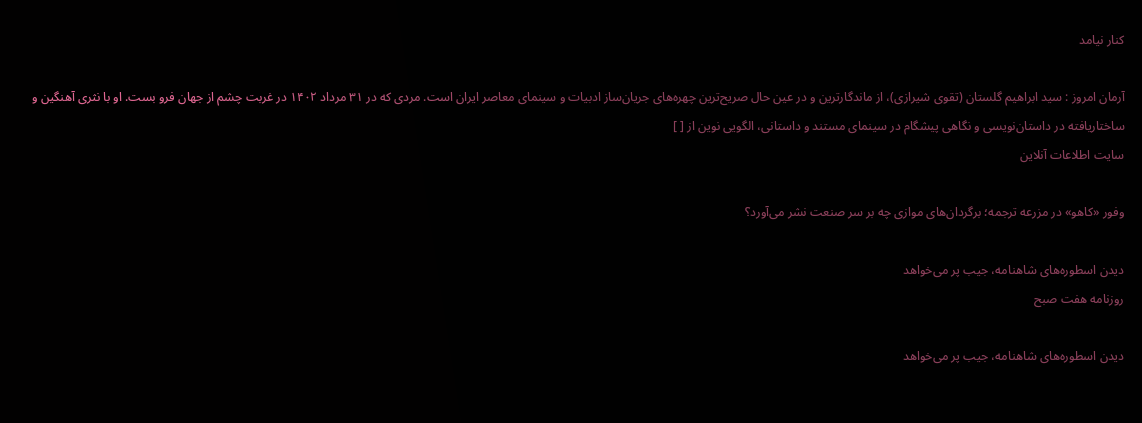کنار نیامد

آرمان امروز : سید ابراهیم گلستان (تقوی شیرازی)، از ماندگارترین و در عین حال صریح‌ترین چهره‌های جریان‌ساز ادبیات و سینمای معاصر ایران است. مردی که در ۳۱ مرداد ۱۴۰۲ در غربت چشم از جهان فرو بست. او با نثری آهنگین و ساختاریافته در داستان‌نویسی و نگاهی پیشگام در سینمای مستند و داستانی، الگویی نوین از [ ]
سایت اطلاعات آنلاین

وفور «کاهو» در مزرعه ترجمه؛ برگردان‌های موازی چه بر سر صنعت نشر می‌آورد؟

دیدن اسطوره‌های شاهنامه، جیب‌ پر می‌خواهد
روزنامه هفت صبح

دیدن اسطوره‌های شاهنامه، جیب‌ پر می‌خواهد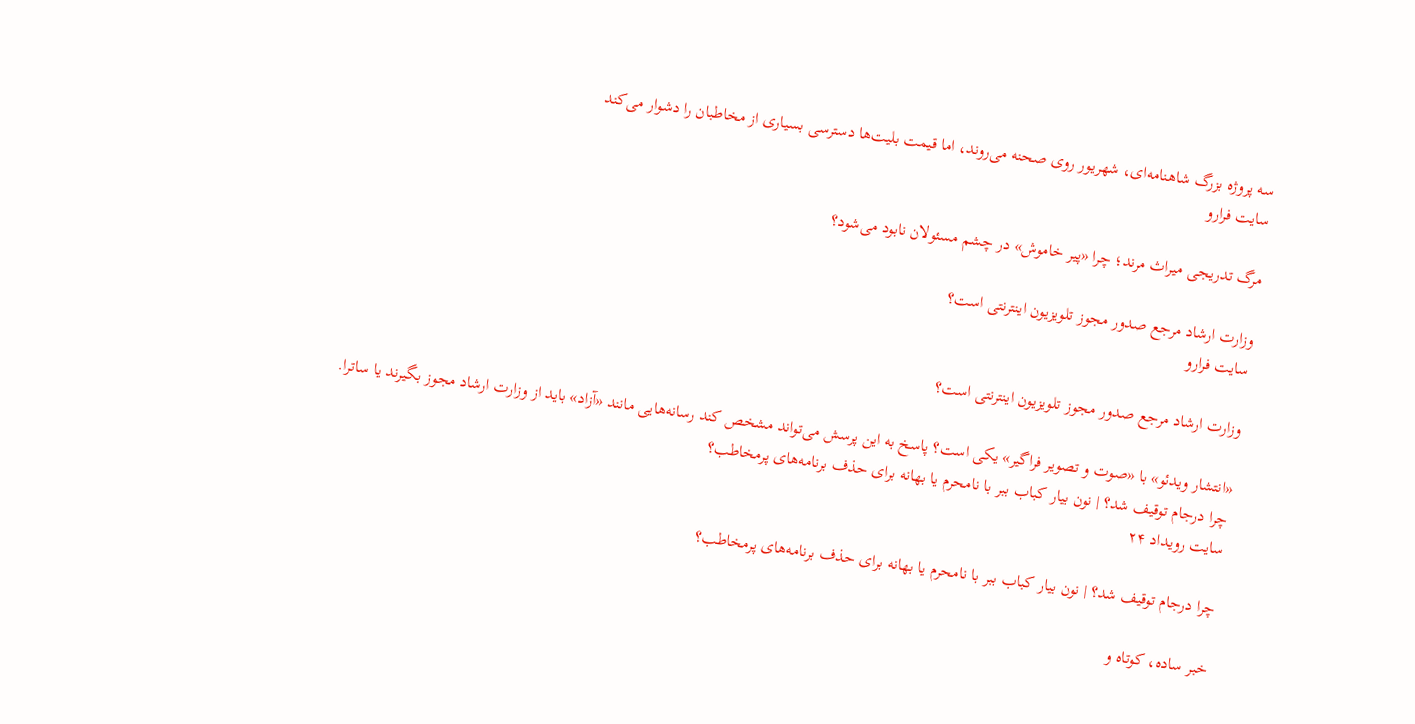سه پروژه بزرگ شاهنامه‌ای، شهریور روی صحنه می‌روند، اما قیمت بلیت‌ها دسترسی بسیاری از مخاطبان را دشوار می‌کند
سایت فرارو

مرگ تدریجی میراث مرند؛ چرا «پیر خاموش» در چشم مسئولان نابود می‌شود؟

وزارت ارشاد مرجع صدور مجوز تلویزیون‌ اینترنتی است؟
سایت فرارو

وزارت ارشاد مرجع صدور مجوز تلویزیون‌ اینترنتی است؟

«انتشار ویدئو» با «صوت و تصویر فراگیر» یکی است؟ پاسخ به این پرسش می‌تواند مشخص کند رسانه‌هایی مانند «آزاد» باید از وزارت ارشاد مجوز بگیرند یا ساترا.
چرا درجام توقیف شد؟ | نون بیار کباب ببر با نامحرم یا بهانه برای حذف برنامه‌های پرمخاطب؟
سایت رویداد‌ ۲۴

چرا درجام توقیف شد؟ | نون بیار کباب ببر با نامحرم یا بهانه برای حذف برنامه‌های پرمخاطب؟

خبر ساده، کوتاه و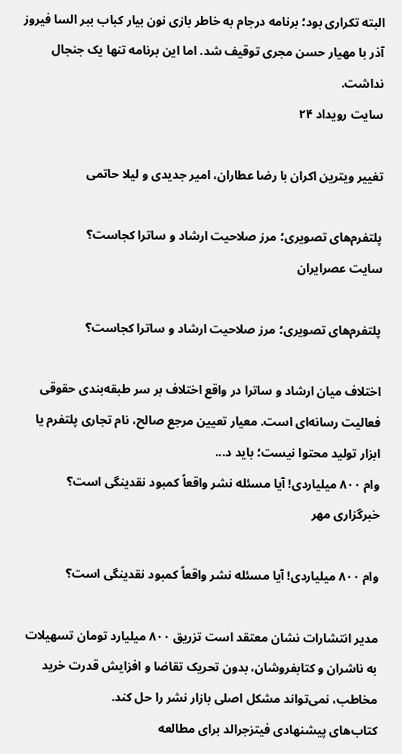البته تکراری بود؛ برنامه درجام به خاطر بازی نون بیار کباب ببر السا فیروز آذر با مهیار حسن مجری توقیف شد. اما این برنامه تنها یک جنجال نداشت.
سایت رویداد‌ ۲۴

تغییر ویترین اکران با رضا عطاران، امیر جدیدی و لیلا حاتمی

پلتفرم‌های تصویری؛ مرز صلاحیت ارشاد و ساترا کجاست؟
سایت عصرایران

پلتفرم‌های تصویری؛ مرز صلاحیت ارشاد و ساترا کجاست؟

اختلاف میان ارشاد و ساترا در واقع اختلاف بر سر طبقه‌بندی حقوقی فعالیت رسانه‌ای است. معیار تعیین مرجع صالح، نام تجاری پلتفرم یا ابزار تولید محتوا نیست؛ باید د...
وام ۸۰۰ میلیاردی! آیا مسئله نشر واقعاً کمبود نقدینگی است؟
خبرگزاری مهر

وام ۸۰۰ میلیاردی! آیا مسئله نشر واقعاً کمبود نقدینگی است؟

مدیر انتشارات نشان معتقد است تزریق ۸۰۰ میلیارد تومان تسهیلات به ناشران و کتابفروشان، بدون تحریک تقاضا و افزایش قدرت خرید مخاطب، نمی‌تواند مشکل اصلی بازار نشر را حل کند.
کتاب‌های پیشنهادی فیتزجرالد برای مطالعه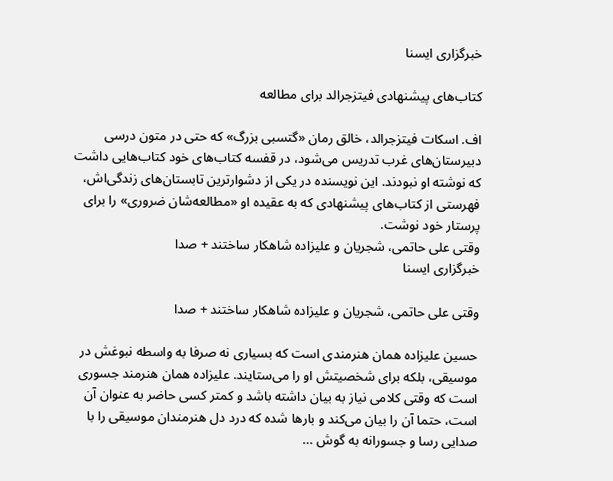خبرگزاری ایسنا

کتاب‌های پیشنهادی فیتزجرالد برای مطالعه

اف. اسکات فیتزجرالد، خالق رمان «گتسبی بزرگ» که حتی در متون درسی دبیرستان‌های غرب تدریس می‌شود، در قفسه کتاب‌های خود کتاب‌هایی داشت که نوشته او نبودند. این نویسنده در یکی از دشوارترین تابستان‌های زندگی‌اش، فهرستی از کتاب‌های پیشنهادی که به عقیده او «مطالعه‌شان ضروری» را برای پرستار خود نوشت.
وقتی علی حاتمی، شجریان و علیزاده شاهکار ساختند + صدا
خبرگزاری ایسنا

وقتی علی حاتمی، شجریان و علیزاده شاهکار ساختند + صدا

حسین علیزاده همان هنرمندی است که بسیاری نه صرفا به واسطه نبوغش در موسیقی، بلکه برای شخصیتش او را می‌ستایند. علیزاده همان هنرمند جسوری است که وقتی کلامی نیاز به بیان داشته باشد و کمتر کسی حاضر به عنوان آن است، حتما آن را بیان می‌کند و بارها شده که درد دل هنرمندان موسیقی را با صدایی رسا و جسورانه به گوش …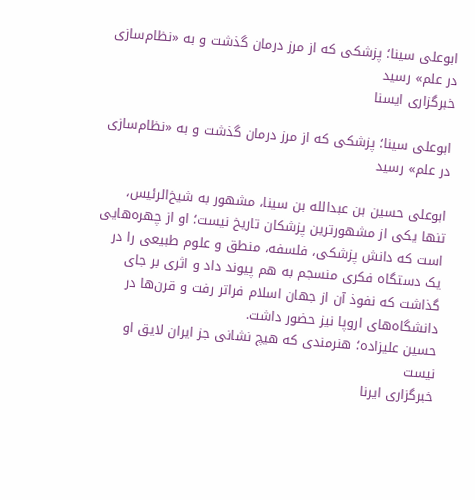ابوعلی سینا؛ پزشکی که از مرز درمان گذشت و به «نظام‌سازی در علم» رسید
خبرگزاری ایسنا

ابوعلی سینا؛ پزشکی که از مرز درمان گذشت و به «نظام‌سازی در علم» رسید

ابوعلی حسین بن عبدالله بن سینا، مشهور به شیخ‌الرئیس، تنها یکی از مشهورترین پزشکان تاریخ نیست؛ او از چهره‌هایی است که دانش پزشکی، فلسفه، منطق و علوم طبیعی را در یک دستگاه فکری منسجم به هم پیوند داد و اثری بر جای گذاشت که نفوذ آن از جهان اسلام فراتر رفت و قرن‌ها در دانشگاه‌های اروپا نیز حضور داشت.
حسین علیزاده؛ هنرمندی که هیچ نشانی جز ایران لایق او نیست
خبرگزاری ایرنا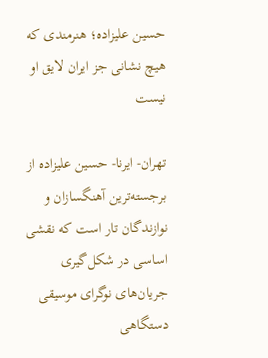حسین علیزاده؛ هنرمندی که هیچ نشانی جز ایران لایق او نیست

تهران- ایرنا- حسین علیزاده از برجسته‌ترین آهنگسازان و نوازندگان تار است که نقشی اساسی در شکل‌گیری جریان‌های نوگرای موسیقی دستگاهی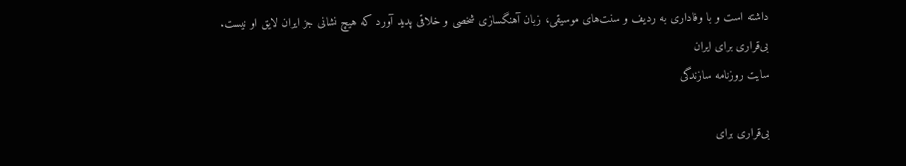داشته است و با وفاداری به ردیف و سنت‌های موسیقی، زبان آهنگسازی شخصی و خلاقی پدید آورد که هیچ نشانی جز ایران لایق او نیست.
بی‌قراری برای ایران
سایت روزنامه سازندگی

بی‌قراری برای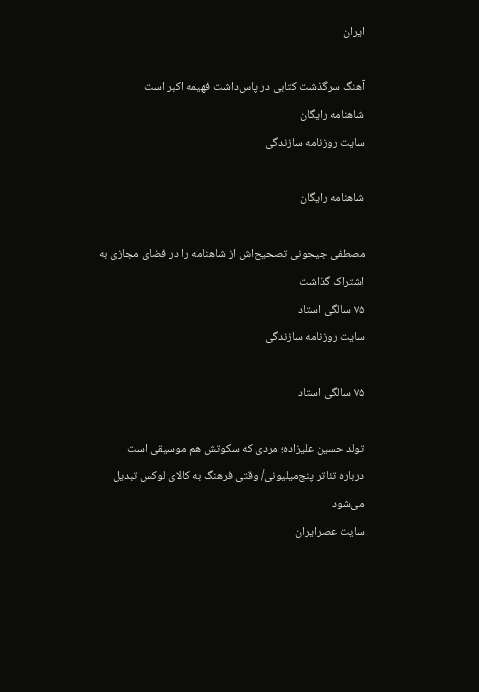ایران

آهنگ سرگذشت کتابی در پاس‌داشت فهیمه اکبر است
شاهنامه رایگان
سایت روزنامه سازندگی

شاهنامه رایگان

مصطفی جیحونی تصحیح‌اش از شاهنامه را در فضای مجازی به اشتراک گذاشت
۷۵ سالگی استاد
سایت روزنامه سازندگی

۷۵ سالگی استاد

تولد حسین علیزاده؛ مردی که سکوتش هم موسیقی است
درباره تئاتر پنج‌میلیونی/ وقتی فرهنگ به کالای لوکس تبدیل می‌شود
سایت عصرایران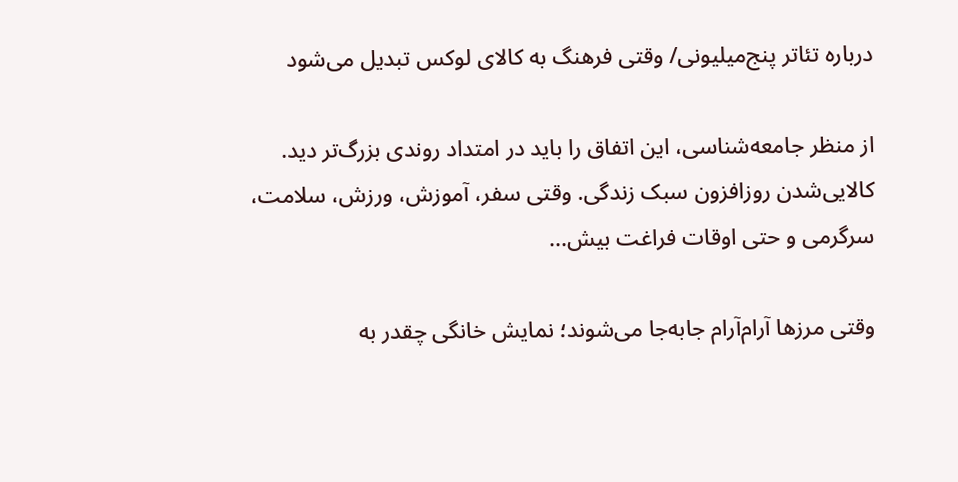درباره تئاتر پنج‌میلیونی/ وقتی فرهنگ به کالای لوکس تبدیل می‌شود

از منظر جامعه‌شناسی، این اتفاق را باید در امتداد روندی بزرگ‌تر دید. کالایی‌شدن روزافزون سبک زندگی. وقتی سفر، آموزش، ورزش، سلامت، سرگرمی و حتی اوقات فراغت بیش...

وقتی مرزها آرام‌آرام جابه‌جا می‌شوند؛ نمایش خانگی چقدر به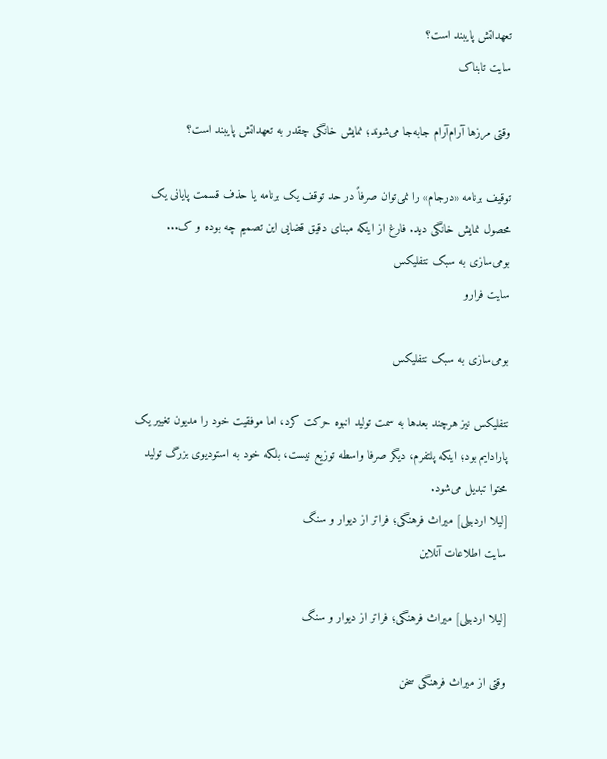تعهداتش پایبند است؟
سایت تابناک

وقتی مرزها آرام‌آرام جابه‌جا می‌شوند؛ نمایش خانگی چقدر به تعهداتش پایبند است؟

توقیف برنامه «درجام» را نمی‌توان صرفاً در حد توقف یک برنامه یا حذف قسمت پایانی یک محصول نمایش خانگی دید. فارغ از اینکه مبنای دقیق قضایی این تصمیم چه بوده و ک...
بومی‌سازی به سبک نتفلیکس
سایت فرارو

بومی‌سازی به سبک نتفلیکس

نتفلیکس نیز هرچند بعدها به سمت تولید انبوه حرکت کرد، اما موفقیت خود را مدیون تغییر یک پارادایم بود؛ اینکه پلتفرم، دیگر صرفا واسطه توزیع نیست، بلکه خود به استودیوی بزرگ تولید محتوا تبدیل می‌شود.
[لیلا اردبیلی] میراث فرهنگی؛ فراتر از دیوار و سنگ
سایت اطلاعات آنلاین

[لیلا اردبیلی] میراث فرهنگی؛ فراتر از دیوار و سنگ

وقتی از میراث فرهنگی سخن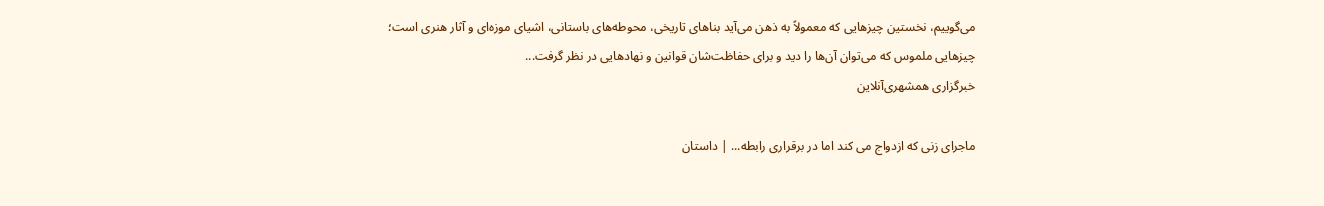می‌گوییم، نخستین چیزهایی که معمولاً به ذهن می‌آید بناهای تاریخی، محوطه‌های باستانی، اشیای موزه‌ای و آثار هنری است؛ چیزهایی ملموس که می‌توان آن‌ها را دید و برای حفاظت‌شان قوانین و نهادهایی در نظر گرفت...
خبرگزاری همشهری‌آنلاین

ماجرای زنی که ازدواج می کند اما در برقراری رابطه... | داستان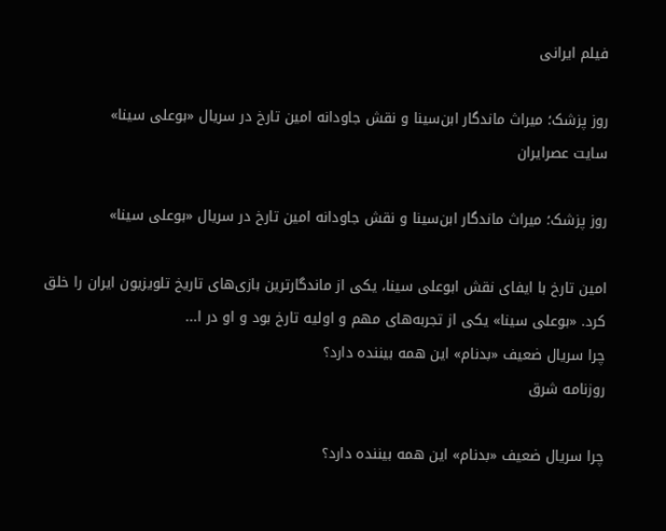فیلم ایرانی

روز پزشک؛ میراث ماندگار ابن‌سینا و نقش جاودانه امین تارخ در سریال «بوعلی سینا»
سایت عصرایران

روز پزشک؛ میراث ماندگار ابن‌سینا و نقش جاودانه امین تارخ در سریال «بوعلی سینا»

امین تارخ با ایفای نقش ابوعلی سینا، یکی از ماندگارترین بازی‌های تاریخ تلویزیون ایران را خلق کرد. «بوعلی سینا» یکی از تجربه‌های مهم و اولیه تارخ بود و او در ا...
چرا سریال ضعیف «بدنام» این همه بیننده دارد؟
روزنامه شرق

چرا سریال ضعیف «بدنام» این همه بیننده دارد؟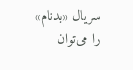سریال «بدنام» را می‌توان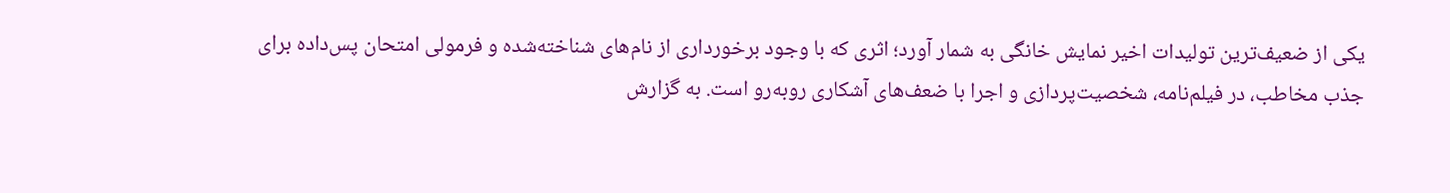یکی از ضعیف‌ترین تولیدات اخیر نمایش خانگی به شمار آورد؛ اثری که با وجود برخورداری از نام‌های شناخته‌شده و فرمولی امتحان ‌پس‌داده برای جذب مخاطب، در فیلم‌نامه، شخصیت‌پردازی و اجرا با ضعف‌های آشکاری روبه‌رو است. به گزارش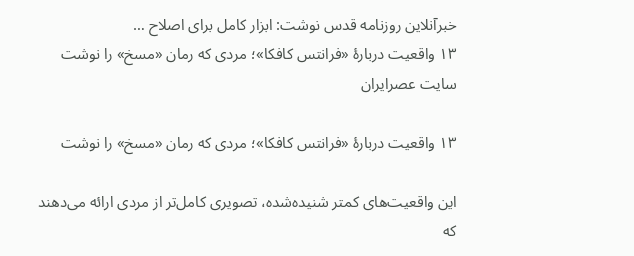خبرآنلاین روزنامه قدس نوشت: ابزار کامل برای اصلاح …
۱۳ واقعیت دربارۀ «فرانتس کافکا»؛ مردی که رمان «مسخ» را نوشت
سایت عصرایران

۱۳ واقعیت دربارۀ «فرانتس کافکا»؛ مردی که رمان «مسخ» را نوشت

این واقعیت‌های کمتر شنیده‌شده، تصویری کامل‌تر از مردی ارائه می‌دهند که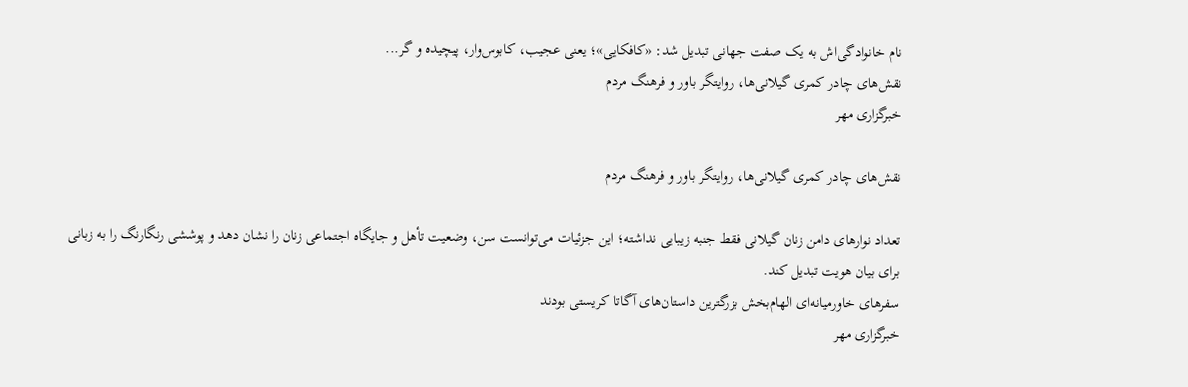نام خانوادگی‌اش به یک صفت جهانی تبدیل شد: «کافکایی»؛ یعنی عجیب، کابوس‌وار، پیچیده و گر...
نقش‌های چادر کمری گیلانی‌ها، روایتگر باور و فرهنگ مردم
خبرگزاری مهر

نقش‌های چادر کمری گیلانی‌ها، روایتگر باور و فرهنگ مردم

تعداد نوارهای دامن زنان گیلانی فقط جنبه زیبایی نداشته؛ این جزئیات می‌توانست سن، وضعیت تأهل و جایگاه اجتماعی زنان را نشان دهد و پوششی رنگارنگ را به زبانی برای بیان هویت تبدیل کند.
سفرهای خاورمیانه‌ای الهام‌بخش بزرگترین داستان‌های آگاتا کریستی بودند
خبرگزاری مهر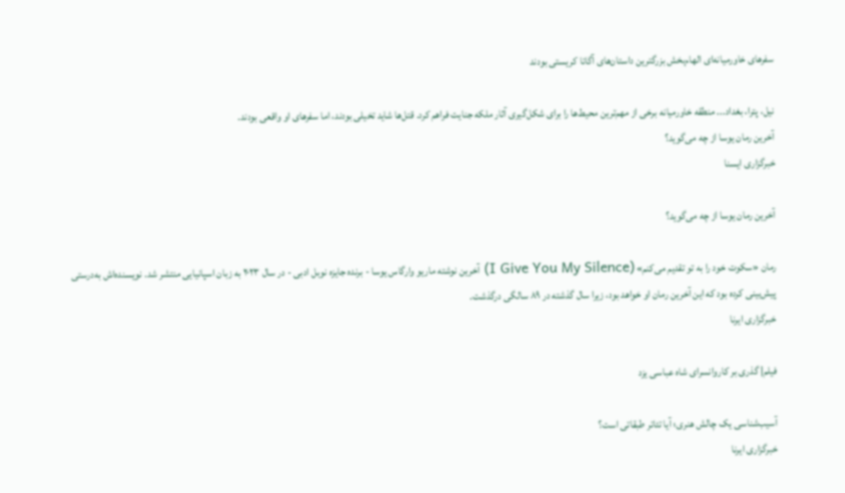سفرهای خاورمیانه‌ای الهام‌بخش بزرگترین داستان‌های آگاتا کریستی بودند

نیل، پترا، بغداد... منطقه خاورمیانه برخی از مهم‌ترین محیط‌ها را برای شکل‌گیری آثار ملکه جنایت فراهم کرد. قتل‌ها شاید تخیلی بودند، اما سفرهای او واقعی بودند.
آخرین رمان یوسا از چه می‌گوید؟
خبرگزاری ایسنا

آخرین رمان یوسا از چه می‌گوید؟

رمان «سکوت خود را به تو تقدیم می‌کنم» (I Give You My Silence) آخرین نوشته ماریو وارگاس یوسا - برنده جایزه نوبل ادبی - در سال ۲۰۲۳ به زبان اسپانیایی منتشر شد. نویسنده‌اش به‌درستی پیش‌بینی کرده بود که این آخرین رمان او خواهد بود، زیرا سال گذشته در ۸۹ سالگی درگذشت.
خبرگزاری ایرنا

فیلم| گذری بر کاروانسرای شاه عباسی یزد

آسیب‌شناسی یک چالش هنری؛ آیا تئاتر طبقاتی است؟
خبرگزاری ایرنا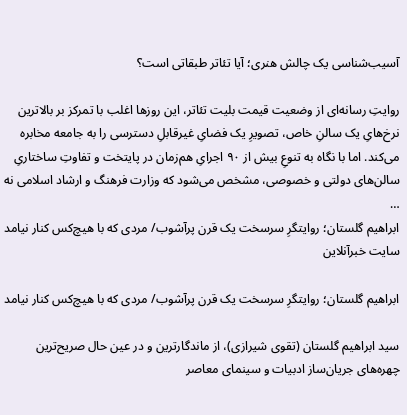آسیب‌شناسی یک چالش هنری؛ آیا تئاتر طبقاتی است؟

روایتِ رسانه‌ای از وضعیت قیمت بلیت تئاتر، این روزها اغلب با تمرکز بر بالاترین نرخ‌هایِ یک سالنِ خاص، تصویرِ یک فضایِ غیرقابلِ دسترسی را به جامعه مخابره می‌کند. اما با نگاه به تنوعِ بیش از ۹۰ اجرایِ هم‌زمان در پایتخت و تفاوتِ ساختاریِ سالن‌های دولتی و خصوصی، مشخص می‌شود که وزارت فرهنگ و ارشاد اسلامی نه …
ابراهیم گلستان؛ روایتگرِ سرسخت یک قرن پرآشوب/ مردی که با هیچ‌کس کنار نیامد
سایت خبرآنلاین

ابراهیم گلستان؛ روایتگرِ سرسخت یک قرن پرآشوب/ مردی که با هیچ‌کس کنار نیامد

سید ابراهیم گلستان (تقوی شیرازی)، از ماندگارترین و در عین حال صریح‌ترین چهره‌های جریان‌ساز ادبیات و سینمای معاصر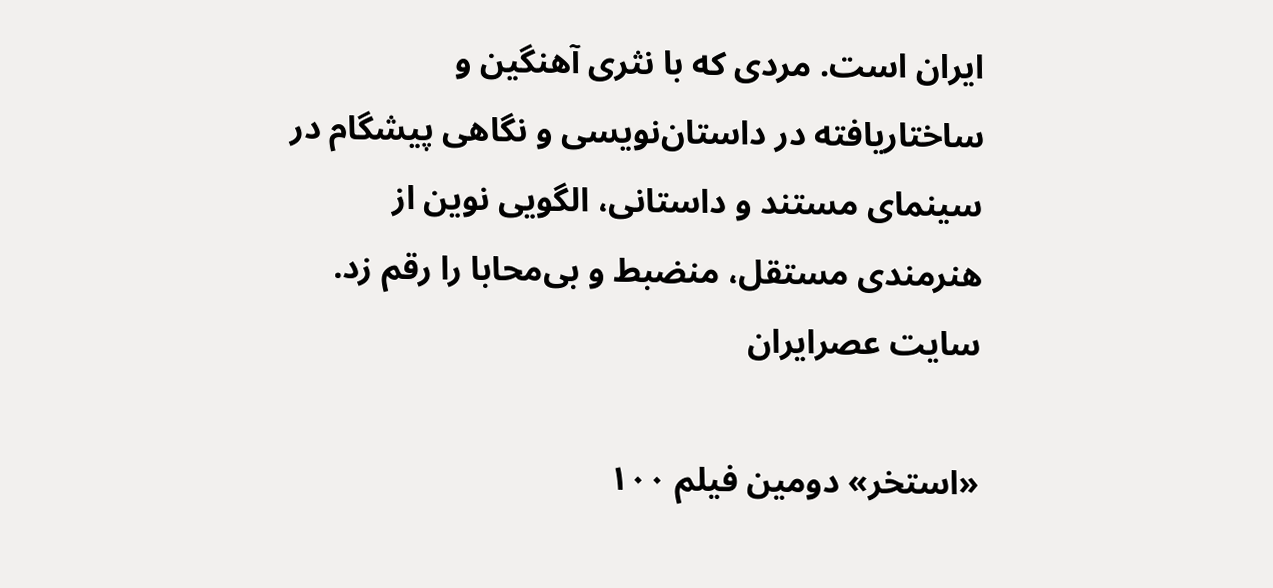ایران است. مردی که با نثری آهنگین و ساختاریافته در داستان‌نویسی و نگاهی پیشگام در سینمای مستند و داستانی، الگویی نوین از هنرمندی مستقل، منضبط و بی‌محابا را رقم زد.
سایت عصرایران

«استخر» دومین فیلم ۱۰۰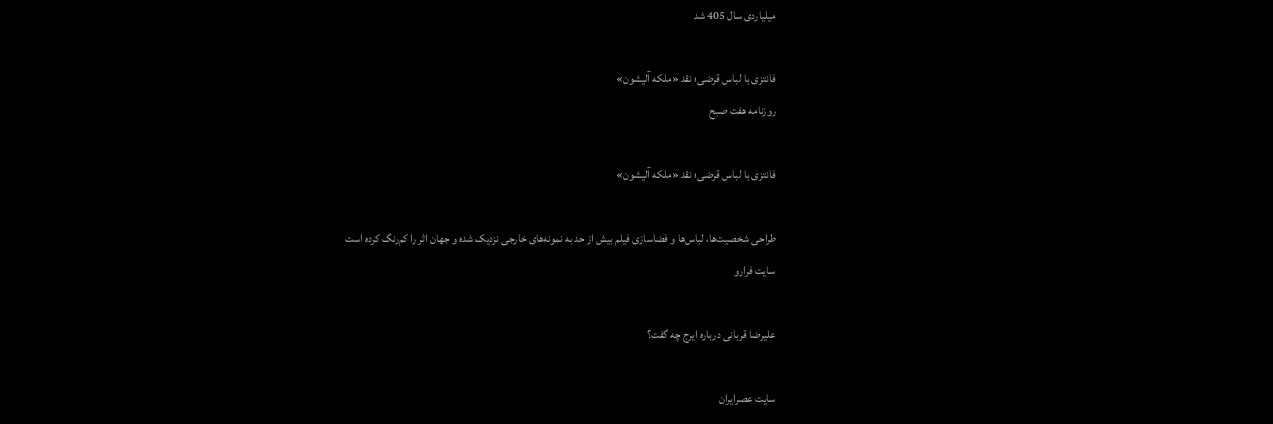میلیاردی سال 405 شد

فانتزی با لباس قرضی؛ نقد «ملکه آلیشون»
روزنامه هفت صبح

فانتزی با لباس قرضی؛ نقد «ملکه آلیشون»

طراحی شخصیت‌ها، لباس‌ها و فضاسازی فیلم بیش از حد به نمونه‌های خارجی نزدیک شده و جهان اثر را کم‌رنگ کرده است
سایت فرارو

علیرضا قربانی درباره ایرج چه گفت؟

سایت عصرایران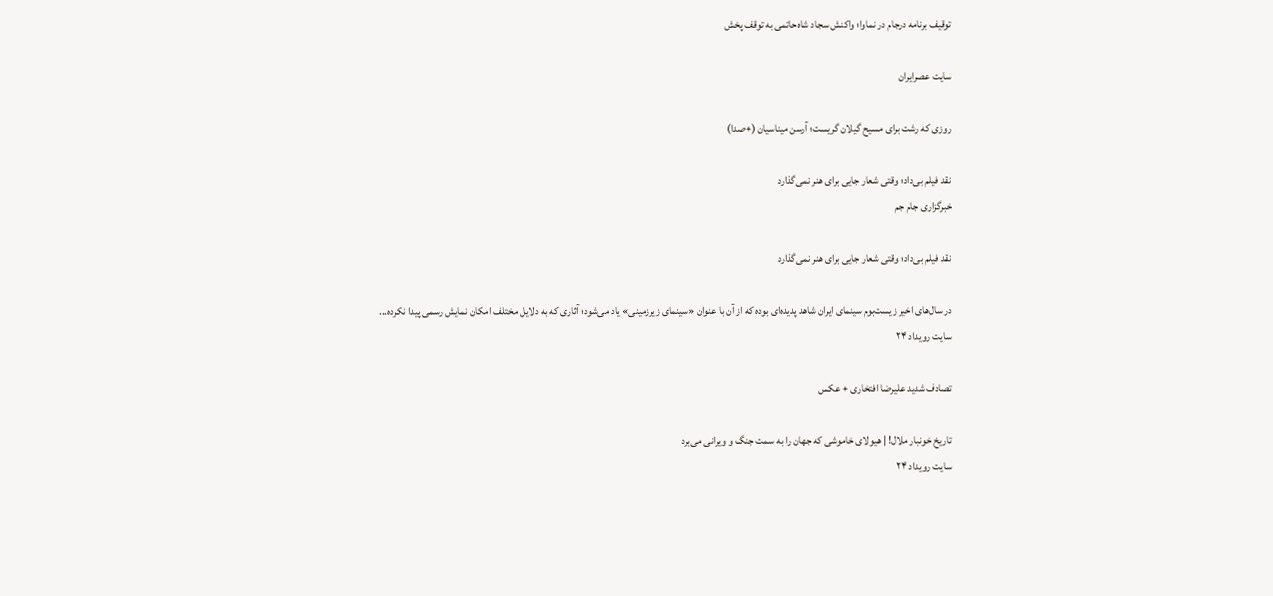توقیف برنامه درجام در نماوا؛ واکنش سجاد شاه‌حاتمی به توقف پخش

سایت عصرایران

روزی که رشت برای مسیح گیلان گریست؛ آرسن میناسیان (+صدا)

نقد فیلم بی‌داد؛ وقتی شعار جایی برای هنر نمی‌گذارد
خبرگزاری جام جم

نقد فیلم بی‌داد؛ وقتی شعار جایی برای هنر نمی‌گذارد

در سال‌های اخیر زیست‌بوم سینمای ایران شاهد پدیده‌ای بوده که از آن با عنوان «سینمای زیرزمینی» یاد می‌شود؛ آثاری که به دلایل مختلف امکان نمایش رسمی پیدا نکرده‌...
سایت رویداد‌ ۲۴

تصادف شدید علیرضا افتخاری + عکس

تاریخ خونبار ملال! | هیولای خاموشی که جهان را به سمت جنگ و ویرانی می‌برد
سایت رویداد‌ ۲۴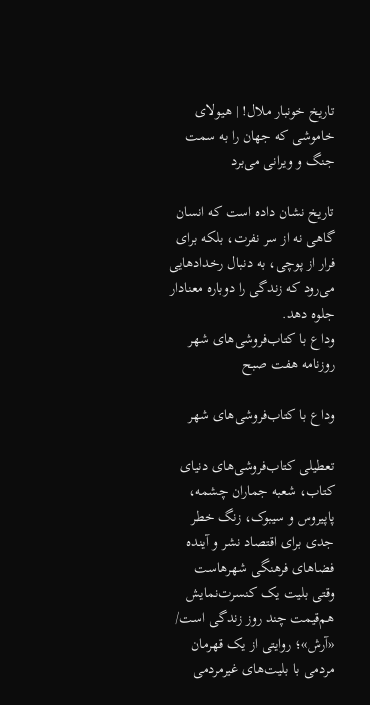تاریخ خونبار ملال! | هیولای خاموشی که جهان را به سمت جنگ و ویرانی می‌برد

تاریخ نشان داده است که انسان گاهی نه از سر نفرت، بلکه برای فرار از پوچی، به دنبال رخدادهایی می‌رود که زندگی را دوباره معنادار جلوه دهد.
وداع با کتاب‌فروشی‌های شهر
روزنامه هفت صبح

وداع با کتاب‌فروشی‌های شهر

تعطیلی کتاب‌فروشی‌های دنیای کتاب، شعبه جماران چشمه، پاپیروس و سیبوک، زنگ خطر جدی برای اقتصاد نشر و آینده فضاهای فرهنگی شهرهاست
وقتی بلیت یک کنسرت‌نمایش هم‌قیمت چند روز زندگی است/ «آرش»؛ روایتی از یک قهرمان مردمی با بلیت‌های غیرمردمی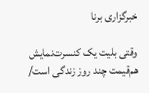خبرگزاری برنا

وقتی بلیت یک کنسرت‌نمایش هم‌قیمت چند روز زندگی است/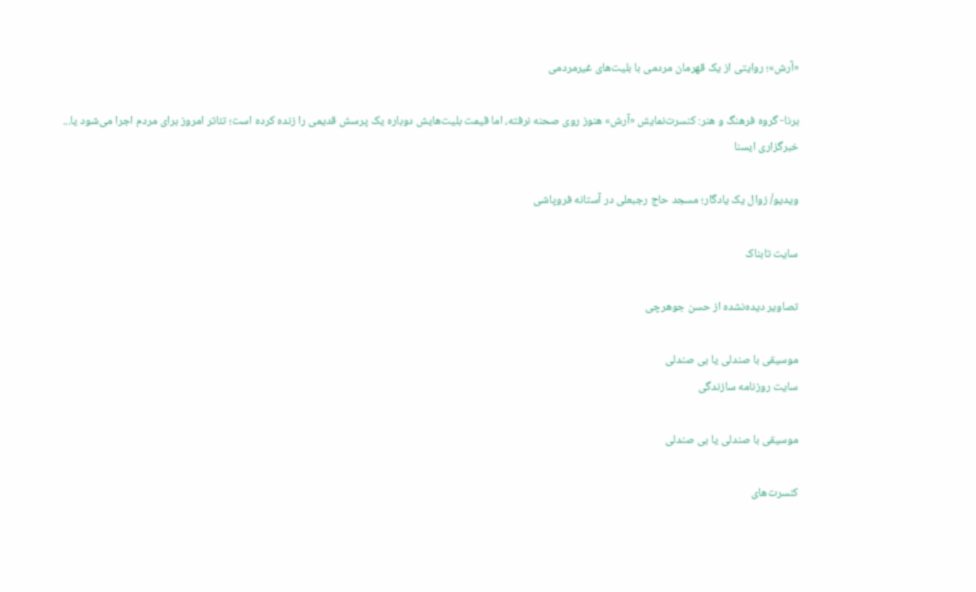«آرش»؛ روایتی از یک قهرمان مردمی با بلیت‌های غیرمردمی

برنا- گروه فرهنگ و هنر: کنسرت‌نمایش «آرش» هنوز روی صحنه نرفته، اما قیمت بلیت‌هایش دوباره یک پرسش قدیمی را زنده کرده است؛ تئاتر امروز برای مردم اجرا می‌شود یا...
خبرگزاری ایسنا

ویدیو/ زوال یک یادگار؛ مسجد حاج رجبعلی در آستانه فروپاشی

سایت تابناک

تصاویر دیده‌نشده از حسن جوهرچی

موسیقی با صندلی یا بی ‌صندلی
سایت روزنامه سازندگی

موسیقی با صندلی یا بی ‌صندلی

کنسرت‌های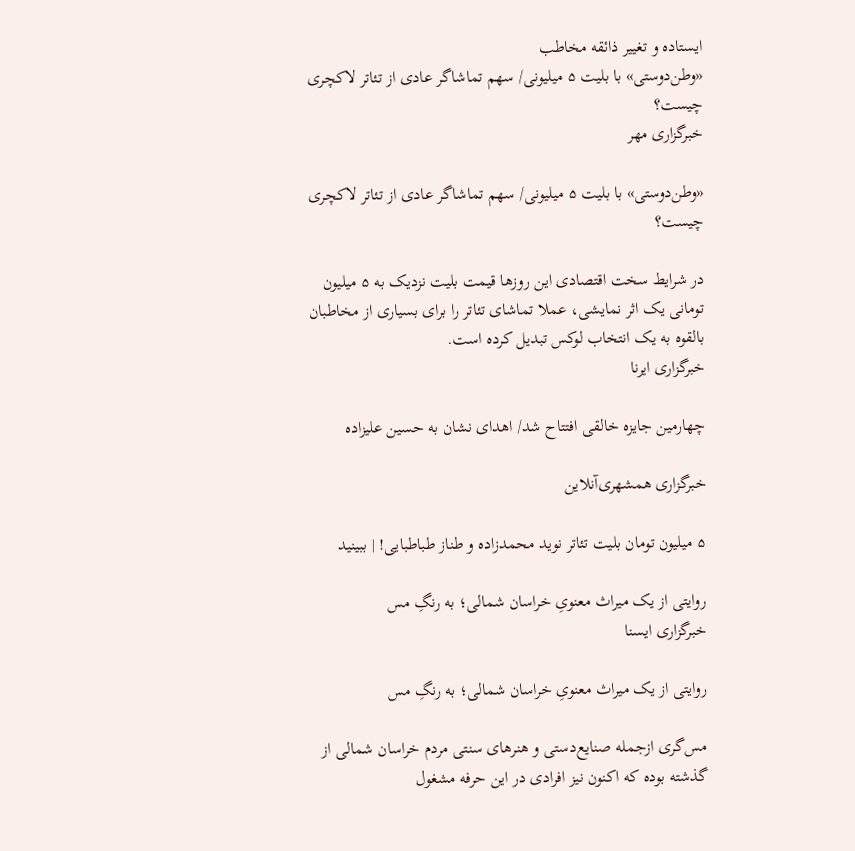ایستاده و تغییر ذائقه مخاطب
«وطن‌دوستی» با بلیت ۵ میلیونی/ سهم تماشاگر عادی از تئاتر لاکچری چیست؟
خبرگزاری مهر

«وطن‌دوستی» با بلیت ۵ میلیونی/ سهم تماشاگر عادی از تئاتر لاکچری چیست؟

در شرایط سخت اقتصادی این روزها قیمت بلیت نزدیک به ۵ میلیون تومانی یک اثر نمایشی، عملا تماشای تئاتر را برای بسیاری از مخاطبان بالقوه به یک انتخاب لوکس تبدیل کرده است.
خبرگزاری ایرنا

چهارمین جایزه خالقی افتتاح شد/ اهدای نشان به حسین علیزاده

خبرگزاری همشهری‌آنلاین

۵ میلیون تومان بلیت تئاتر نوید محمدزاده و طناز طباطبایی! | ببینید

روایتی از یک میراث معنویِ خراسان شمالی؛ به رنگِ مس
خبرگزاری ایسنا

روایتی از یک میراث معنویِ خراسان شمالی؛ به رنگِ مس

مس‌گری ازجمله صنایع‌دستی و هنرهای سنتی مردم خراسان شمالی از گذشته بوده که اکنون نیز افرادی در این حرفه مشغول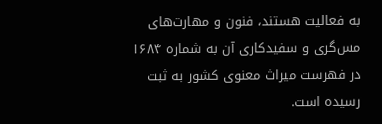به فعالیت هستند، فنون و مهارت‌های مس‌گری و سفیدکاری آن به شماره ۱۶۸۴ در فهرست میراث معنوی کشور به ثبت رسیده است.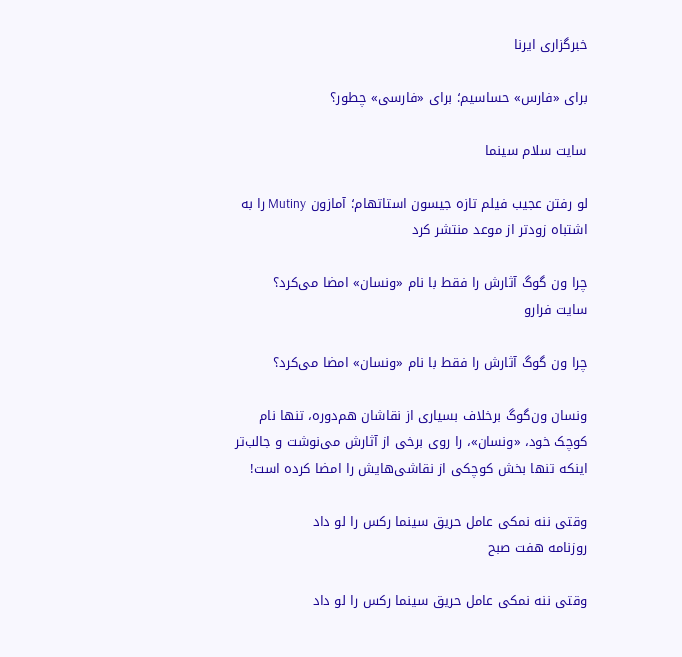خبرگزاری ایرنا

برای «فارس» حساسیم؛ برای «فارسی» چطور؟

سایت سلام سینما

لو رفتن عجیب فیلم تازه جیسون استاتهام؛ آمازون Mutiny را به اشتباه زودتر از موعد منتشر کرد

چرا ون‌ گوگ آثارش را فقط با نام «ونسان» امضا می‌کرد؟
سایت فرارو

چرا ون‌ گوگ آثارش را فقط با نام «ونسان» امضا می‌کرد؟

ونسان ون‌گوگ برخلاف بسیاری از نقاشان هم‌دوره‌، تنها نام کوچک خود، «ونسان»، را روی برخی از آثارش می‌نوشت و جالب‌تر اینکه تنها بخش کوچکی از نقاشی‌هایش را امضا کرده است!

وقتی ‌ننه نمکی‌ عامل حریق سینما رکس را لو داد
روزنامه هفت صبح

وقتی ‌ننه نمکی‌ عامل حریق سینما رکس را لو داد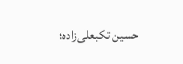حسین تکبعلی‌زاده؛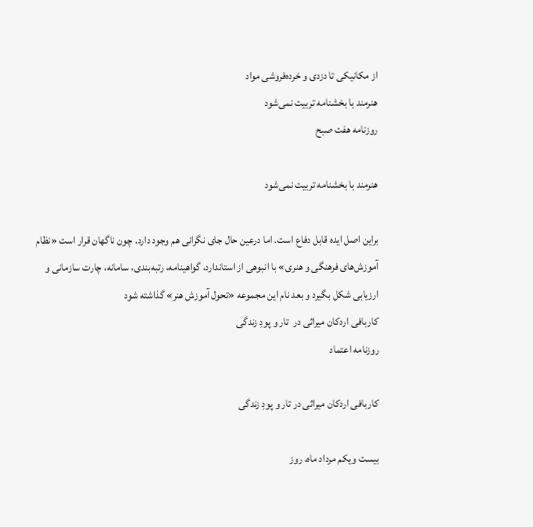از مکانیکی تا دزدی و خرده‌فروشی مواد
هنرمند با بخشنامه تربیت نمی‌شود
روزنامه هفت صبح

هنرمند با بخشنامه تربیت نمی‌شود

براین اصل ایده قابل دفاع است. اما درعین حال جای نگرانی هم وجود دارد. چون ناگهان قرار است «نظام آموزش‌های فرهنگی و هنری» با انبوهی از استاندارد، گواهینامه، رتبه‌بندی، سامانه، چارت سازمانی و ارزیابی شکل بگیرد و بعد نام این مجموعه «تحول آموزش هنر» گذاشته شود
کاربافی اردکان میراثی در  تار و پودِ زندگی
روزنامه اعتماد

کاربافی اردکان میراثی در تار و پودِ زندگی

بیست ویکم مرداد ماه، روز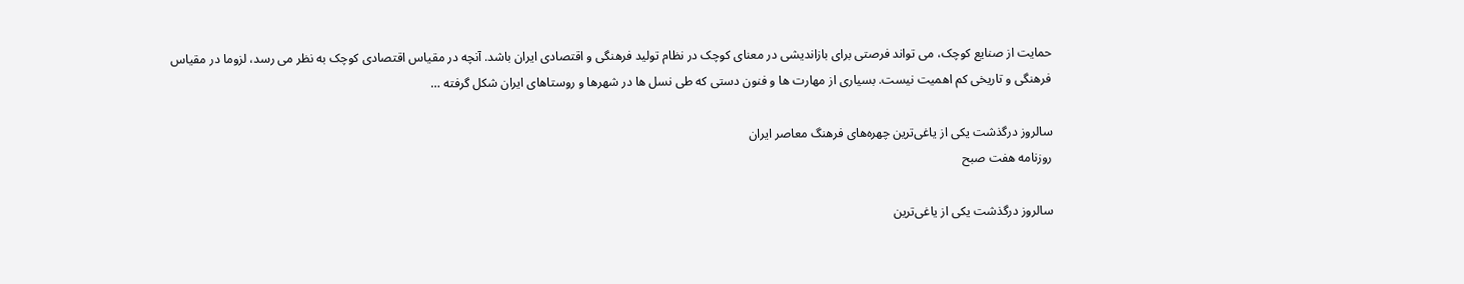حمایت از صنایع کوچک، می تواند فرصتی برای بازاندیشی در معنای کوچک در نظام تولید فرهنگی و اقتصادی ایران باشد. آنچه در مقیاس اقتصادی کوچک به نظر می رسد، لزوما در مقیاس فرهنگی و تاریخی کم اهمیت نیست. بسیاری از مهارت ها و فنون دستی که طی نسل ها در شهرها و روستاهای ایران شکل گرفته …

سالروز درگذشت یکی از یاغی‌ترین چهره‌های فرهنگ معاصر ایران
روزنامه هفت صبح

سالروز درگذشت یکی از یاغی‌ترین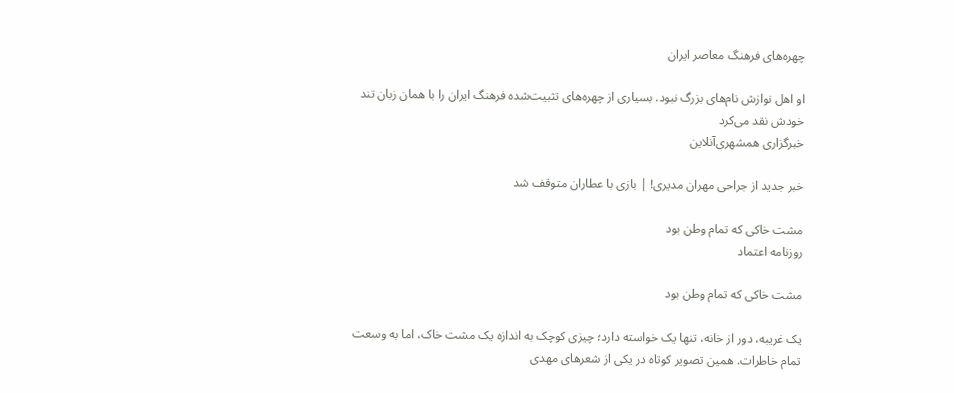چهره‌های فرهنگ معاصر ایران

او اهل نوازش نام‌های بزرگ نبود. بسیاری از چهره‌های تثبیت‌شده فرهنگ ایران را با همان زبان تند خودش نقد می‌کرد‌
خبرگزاری همشهری‌آنلاین

خبر جدید از جراحی مهران مدیری! | بازی با عطاران متوقف شد

مشت خاکی که تمام وطن بود
روزنامه اعتماد

مشت خاکی که تمام وطن بود

یک غریبه، دور از خانه، تنها یک خواسته دارد؛ چیزی کوچک به اندازه یک مشت خاک، اما به وسعت تمام خاطرات. همین تصویر کوتاه در یکی از شعرهای مهدی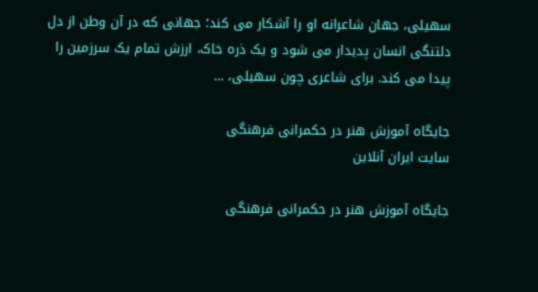سهیلی، جهان شاعرانه او را آشکار می کند؛ جهانی که در آن وطن از دل دلتنگی انسان پدیدار می شود و یک ذره خاک، ارزش تمام یک سرزمین را پیدا می کند. برای شاعری چون سهیلی، …

جایگاه آموزش هنر در حکمرانی فرهنگی
سایت ایران آنلاین

جایگاه آموزش هنر در حکمرانی فرهنگی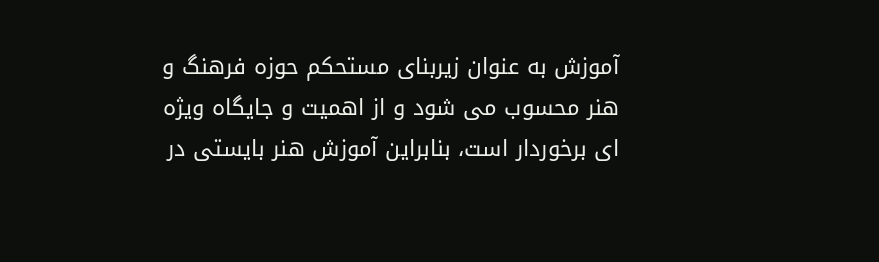آموزش به عنوان زیربنای مستحکم حوزه فرهنگ و هنر محسوب می شود و از اهمیت و جایگاه ویژه ای برخوردار است، بنابراین آموزش هنر بایستی در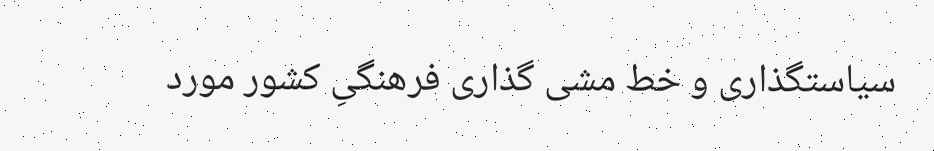سیاستگذاری و خط مشی گذاری فرهنگیِ کشور مورد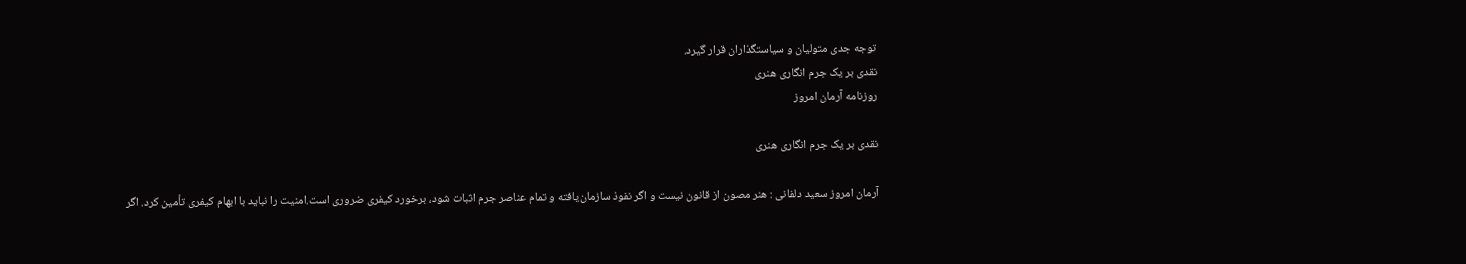توجه جدی متولیان و سیاستگذاران قرار گیرد.
نقدی بر یک جرم انگاری هنری
روزنامه آرمان امروز

نقدی بر یک جرم انگاری هنری

آرمان امروز سعید دلفانی : هنر مصون از قانون نیست و اگر نفوذ سازمان‌یافته و تمام عناصر جرم اثبات شود، برخورد کیفری ضروری است.امنیت را نباید با ابهام کیفری تأمین کرد. اگر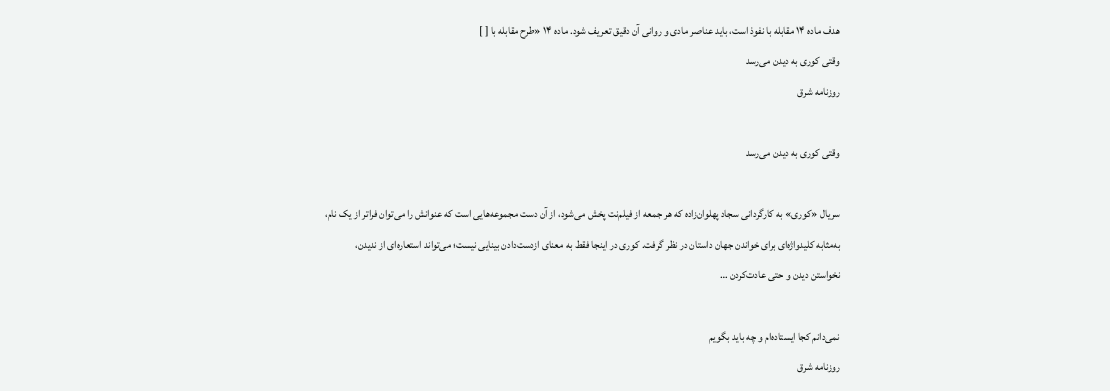هدف ماده ۱۴ مقابله با نفوذ است، باید عناصر مادی و روانی آن دقیق تعریف شود. ماده ۱۴ «طرح مقابله با [ ]
وقتی کوری به دیدن می‌رسد
روزنامه شرق

وقتی کوری به دیدن می‌رسد

سریال «کوری» به کارگردانی سجاد پهلوان‌زاده که هر جمعه از فیلم‌نت پخش می‌شود، از آن دست مجموعه‌هایی است که عنوانش را می‌توان فراتر از یک نام، به‌مثابه کلیدواژه‌ای برای خواندن جهان داستان در نظر گرفت. کوری در اینجا فقط به معنای ازدست‌دادن بینایی نیست؛ می‌تواند استعاره‌ای از ندیدن، نخواستن دیدن و حتی عادت‌کردن …

نمی‌دانم کجا ایستاده‌ام و چه باید بگویم
روزنامه شرق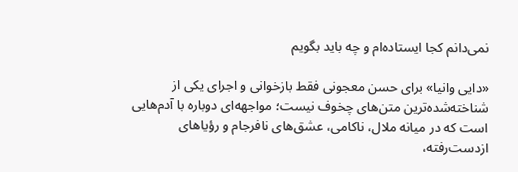نمی‌دانم کجا ایستاده‌ام و چه باید بگویم

«دایی وانیا» برای حسن معجونی فقط بازخوانی و اجرای یکی از شناخته‌شده‌ترین متن‌های چخوف نیست؛ مواجهه‌ای دوباره با آدم‌هایی است که در میانه ملال، ناکامی، عشق‌های نافرجام و رؤیاهای ازدست‌رفته،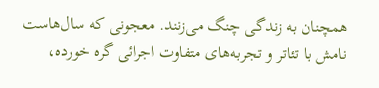همچنان به زندگی چنگ می‌زنند. معجونی که سال‌هاست نامش با تئاتر و تجربه‌های متفاوت اجرائی گره خورده،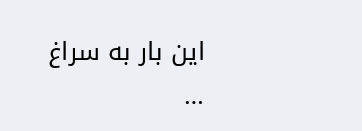این‌ بار به سراغ …